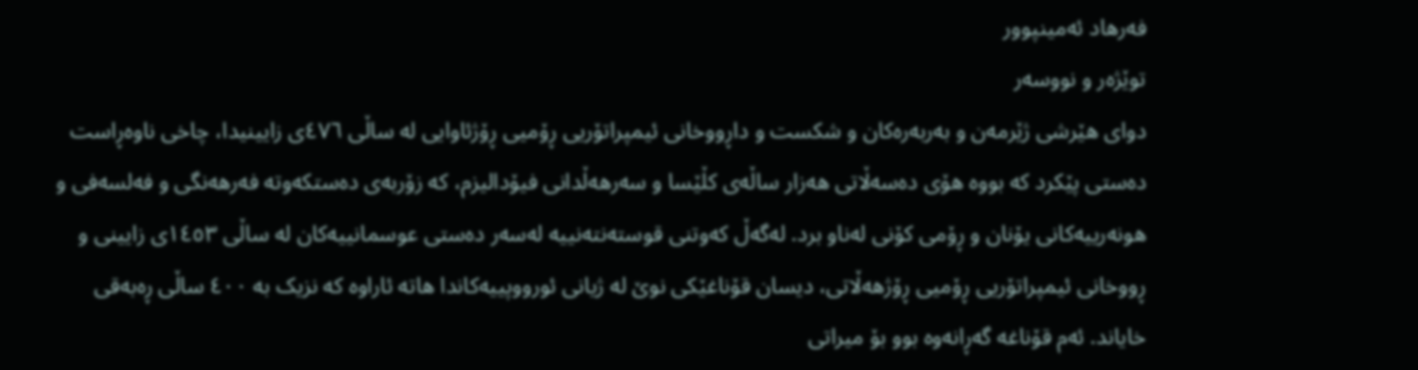فەرهاد ئەمینپوور
توێژەر و نووسەر
دوای هێرشی ژێرمەن و بەربەرەکان و شکست و داڕووخانی ئیمپراتۆریی ڕۆمیی ڕۆژئاوایی لە ساڵی ٤٧٦ی زایینیدا، چاخی ناوەڕاست دەستی پێکرد کە بووە هۆی دەسەڵاتی هەزار ساڵەی کڵێسا و سەرهەڵدانی فیۆدالیزم، کە زۆربەی دەستکەوتە فەرهەنگی و فەلسەفی و هونەرییەکانی یۆنان و ڕۆمی کۆنی لەناو برد. لەگەڵ کەوتنی قوستەنتەنییە لەسەر دەستی عوسمانییەکان لە ساڵی ١٤٥٣ی زایینی و ڕووخانی ئیمپراتۆریی ڕۆمیی ڕۆژهەڵاتی، دیسان قۆناغێکی نوێ لە ژیانی ئورووپییەکاندا هاتە ئاراوە کە نزیک بە ٤٠٠ ساڵی ڕەبەقی خایاند. ئەم قۆناغە گەڕانەوە بوو بۆ میراتی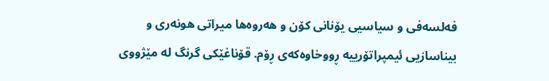فەلسەفی و سیاسیی یۆنانی کۆن و هەروەها میراتی هونەری و بیناسازیی ئیمپراتۆرییە ڕووخاوەکەی ڕۆم. قۆناغێکی گرنگ لە مێژووی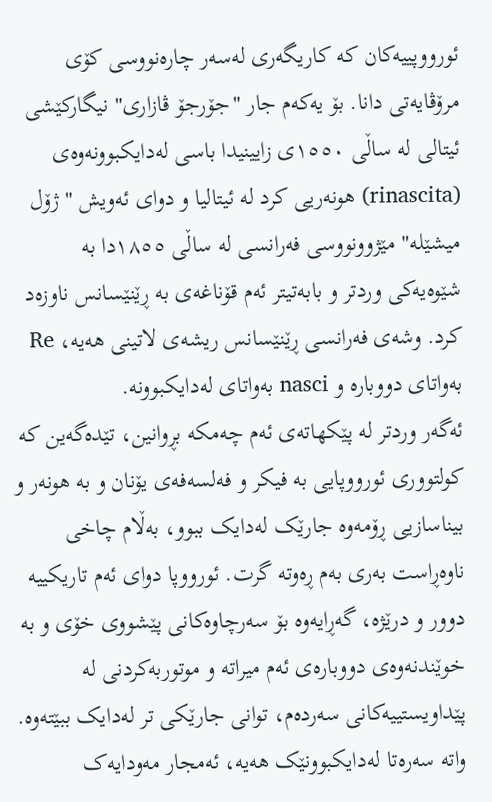ئورووپییەکان کە کاریگەری لەسەر چارەنووسی کۆی مرۆڤایەتی دانا. بۆ یەکەم جار "جۆرجۆ ڤازاری" نیگارکێشی ئیتالی لە ساڵی ١٥٥٠ی زایینیدا باسی لەدایکبوونەوەی (rinascita) هونەریی کرد لە ئیتالیا و دوای ئەویش "ژۆل میشێلە" مێژوونووسی فەرانسی لە ساڵی ١٨٥٥دا بە شێوەیەکی وردتر و بابەتیتر ئەم قۆناغەی بە ڕێنێسانس ناوزەد کرد. وشەی فەرانسی ڕێنێسانس ریشەی لاتینی هەیە، Re بەواتای دووبارە و nasci بەواتای لەدایکبوونە.
ئەگەر وردتر لە پێکهاتەی ئەم چەمکە بڕوانین، تێدەگەین کە کولتووری ئورووپایی بە فیکر و فەلسەفەی یۆنان و بە هونەر و بیناسازیی ڕۆمەوە جارێک لەدایک ببوو، بەڵام چاخی ناوەڕاست بەری بەم ڕەوتە گرت. ئورووپا دوای ئەم تاریکییە دوور و درێژە، گەڕایەوە بۆ سەرچاوەکانی پێشووی خۆی و بە خوێندنەوەی دووبارەی ئەم میراتە و موتوربەکردنی لە پێداویستییەکانی سەردەم، توانی جارێکی تر لەدایک ببێتەوە. واتە سەرەتا لەدایکبوونێک هەیە، ئەمجار مەودایەک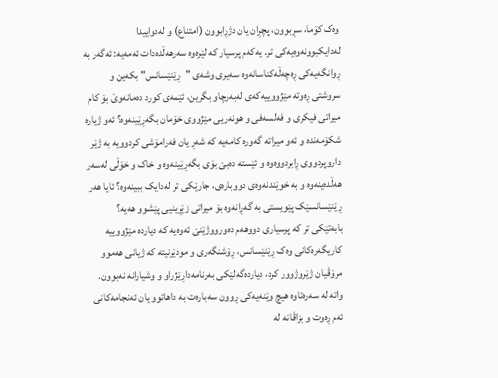وەک کۆما، سڕبوون، پچڕان یان دژڕابوون (امتناع) و لەدواییدا لەدایکبوونەوەیەکی تر. یەکەم پرسیار کە لێرەوە سەرهەڵدەدات ئەمەیە: ئەگەر بە ڕوانگەیەکی ڕەچەڵەکناسانەوە سەیری وشەی "ڕێنێسانس" بکەین و سروشتی ڕەوتە مێژووییەکەی لەبەرچاو بگرین، ئێمەی کورد دەمانەوێ بۆ کام میراتی فیکری و فەلسەفی و هونەریی مێژووی خۆمان بگەڕێینەوە؟ ئەو ژیارە شکۆمەندە و ئەو میراتە گەورە کامەیە کە شەڕ یان فەرامۆشی کردوویە بە ژێر داروپردووی ڕابردووەوە و ئێستە دەبێ بۆی بگەڕێینەوە و خاک و خۆڵی لەسەر هەڵدەینەوە و بە خوێندنەوەی دووبارەی، جارێکی تر لەدایک ببینەوە؟ ئایا هەر ڕێنێسانسێک پێویستی بە گەڕانەوە بۆ میراتی زێڕینیی پێشوو هەیە؟
بابەتێکی تر کە پرسیاری دووهەم دەورووژێنێ ئەوەیە کە دیاردە مێژووییە کاریگەرەکانی وەک ڕێنێسانس، ڕۆشنگەری و مودێرنیتە کە ژیانی هەموو مرۆڤیان ژێروژوور کرد، دیاردەگەلێکی بەرنامەداڕێژراو و وشیارانە نەبوون. واتە لە سەرەتاوە هیچ وێنەیەکی ڕوون سەبارەت بە داهاتوو یان ئەنجامەکانی ئەم ڕەوت و بزاڤانە لە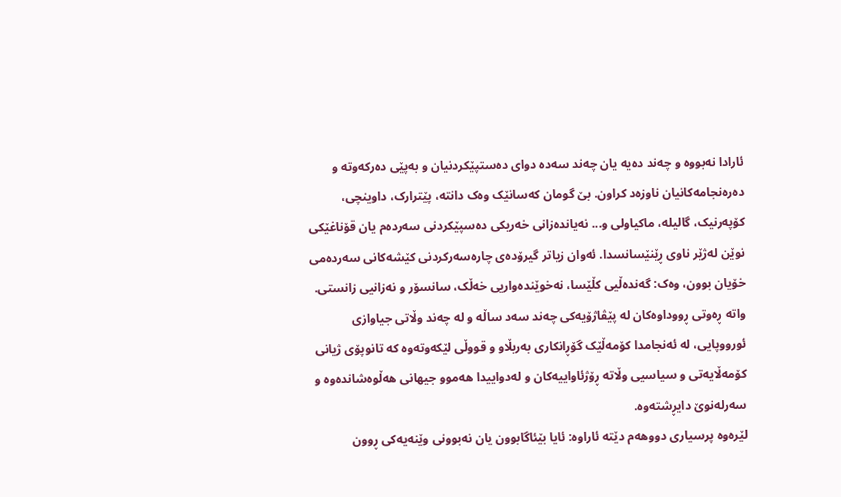ئارادا نەبووە و چەند دەیە یان چەند سەدە دوای دەستپێکردنیان و بەپێی دەرکەوتە و دەرەنجامەکانیان ناوزەد کراون. بێ گومان کەسانێک وەک دانتە، پێترارک، داوینچی، کۆپەرنیک، گالیلە، ماکیاولی و... نەیاندەزانی خەریکی دەسپێکردنی سەردەم یان قۆناغێکی نوێن لەژێر ناوی ڕێنێسانسدا. ئەوان زیاتر گیرۆدەی چارەسەرکردنی کێشەکانی سەردەمی خۆیان بوون، وەک: گەندەڵیی کڵێسا، نەخوێندەواریی خەڵک، سانسۆر و نەزانیی زانستی. واتە ڕەوتی ڕووداوەکان لە پێڤاژۆیەکی چەند سەد ساڵە و لە چەند وڵاتی جیاوازی ئورووپایی، لە ئەنجامدا کۆمەڵێک گۆڕانکاری بەربڵاو و قووڵی لێکەوتەوە کە تانوپۆی ژیانی کۆمەڵایەتی و سیاسیی وڵاتە ڕۆژئاواییەکان و لەدواییدا هەموو جیهانی هەڵوەشاندەوە و سەرلەنوێ دایڕشتەوە.
لێرەوە پرسیاری دووهەم دێتە ئاراوە: ئایا بێئاگابوون یان نەبوونی وێنەیەکی ڕوون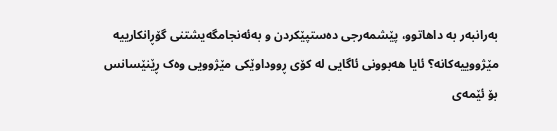بەرانبەر بە داهاتوو، پێشمەرجی دەستپێکردن و بەئەنجامگەیشتنی گۆڕانکارییە مێژووییەکانە؟ ئایا هەبوونی ئاگایی لە کۆی ڕووداوێکی مێژوویی وەک ڕێنێسانس بۆ ئێمەی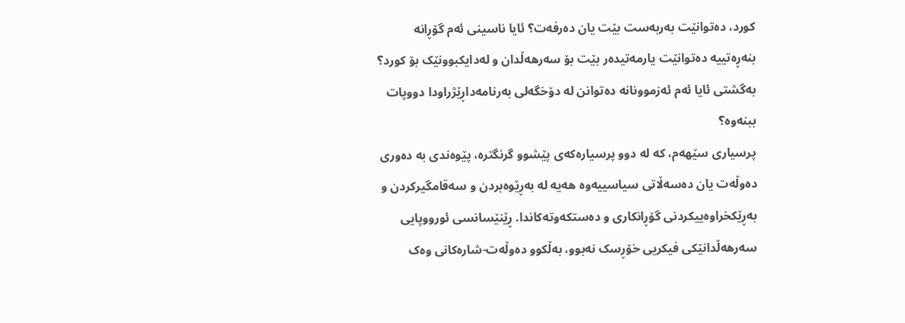کورد، دەتوانێت بەربەست بێت یان دەرفەت؟ ئایا ناسینی ئەم گۆڕانە بنەڕەتییە دەتوانێت یارمەتیدەر بێت بۆ سەرهەڵدان و لەدایکبوونێک بۆ کورد؟ بەگشتی ئایا ئەم ئەزموونانە دەتوانن لە دۆخگەلی بەرنامەداڕێژراودا دووپات ببنەوە؟
پرسیاری سێهەم، کە لە دوو پرسیارەکەی پێشوو گرنگترە، پێوەندی بە دەوری دەوڵەت یان دەسەڵاتی سیاسییەوە هەیە لە بەڕێوەبردن و سەقامگیرکردن و بەڕێکخراوەییکردنی گۆڕانکاری و دەستکەوتەکاندا. ڕێنێسانسی ئورووپایی سەرهەڵدانێکی فیکریی خۆڕسک نەبوو، بەڵکوو دەوڵەت-شارەکانی وەک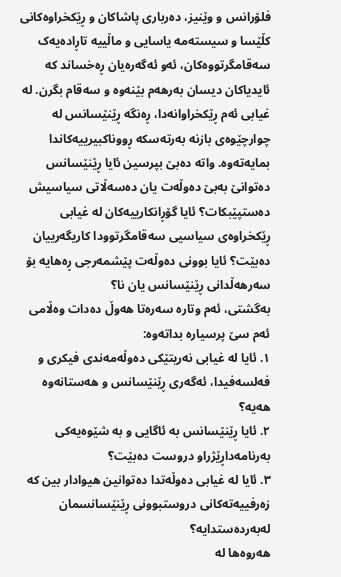فلۆرانس و وێنیز، دەرباری پاشاکان و ڕێکخراوەکانی کڵێسا و سیستەمە یاسایی و ماڵییە تاڕادەیەک سەقامگرتووەکان، ئەو ئەگەرەیان ڕەخساند کە ئایدیاکان دیسان بەرهەم بێنەوە و سەقام بگرن. لە غیابی ئەم ڕێکخراوانەدا، ڕەنگە ڕێنێسانس لە چوارچێوەی بازنە بەرتەسکە ڕووناکبیرییەکاندا بمایەتەوە. واتە دەبێ بپرسین ئایا ڕێنێسانس دەتوانێ بەبێ دەوڵەت یان دەسەڵاتی سیاسیش دەستپێبکات؟ ئایا گۆڕانکارییەکان لە غیابی ڕێکخراوەی سیاسیی سەقامگرتوودا کاریگەرییان دەبێت؟ ئایا بوونی دەوڵەت پێشمەرجی ڕەهایە بۆ سەرهەڵدانی ڕێنێسانس یان نا؟
بەگشتی، ئەم وتارە سەرەتا هەوڵ دەدات وەڵامی ئەم سێ پرسیارە بداتەوە:
١. ئایا لە غیابی نەریتێکی دەوڵەمەندی فیکری و فەلسەفیدا، ئەگەری ڕێنێسانس و هەستانەوە هەیە؟
٢. ئایا ڕێنێسانس بە ئاگایی و بە شێوەیەکی بەرنامەداڕێژراو دروست دەبێت؟
٣. ئایا لە غیابی دەوڵەتدا دەتوانین هیوادار بین کە زەرفییەتەکانی دروستبوونی ڕێنێسانسمان لەبەردەستدایە؟
هەروەها لە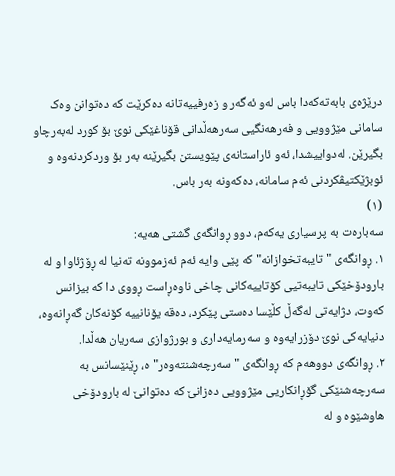درێژەی بابەتەکەدا باس لەو ئەگەر و زەرفییەتانە دەکرێت کە دەتوانن وەک سامانی مێژوویی و فەرهەنگیی سەرهەڵدانی قۆناغێکی نوێ بۆ کورد لەبەرچاو بگیرێن. لەدواییشدا، ئەو ئاراستانەی پێویستن بگیرێنە بەر بۆ وردکردنەوە و ئوبژێکتیڤکردنی ئەم سامانە، دەکەونە بەر باس.
(١)
سەبارەت بە پرسیاری یەکەم، دوو ڕوانگەی گشتی هەیە:
١. ڕوانگەی "تایبەتخوازانە" کە پێی وایە ئەم ئەزموونە تەنیا لە ڕۆژئاوا و لە بارودۆخێکی تایبەتیی کۆتاییەکانی چاخی ناوەڕاست ڕووی دا کە بیزانس کەوت، دژایەتی لەگەڵ کڵێسا دەستی پێکرد، دەقە یۆنانییە کۆنەکان گەڕانەوە، دنیایەکی نوێ دۆزرایەوە و سەرمایەداری و بورژوازی سەریان هەڵدا.
٢. ڕوانگەی دووهەم کە ڕوانگەی "سەرچەشنتەوەر"ە، ڕێنێسانس بە سەرچەشنێکی گۆڕانکاریی مێژوویی دەزانێ کە دەتوانێ لە بارودۆخی هاوشێوە و لە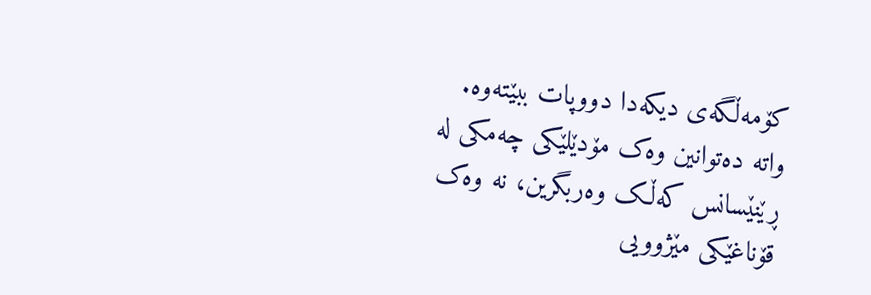کۆمەڵگەی دیکەدا دووپات ببێتەوە. واتە دەتوانین وەک مۆدێلێکی چەمکی لە ڕێنێسانس کەڵک وەربگرین، نە وەک قۆناغێکی مێژوویی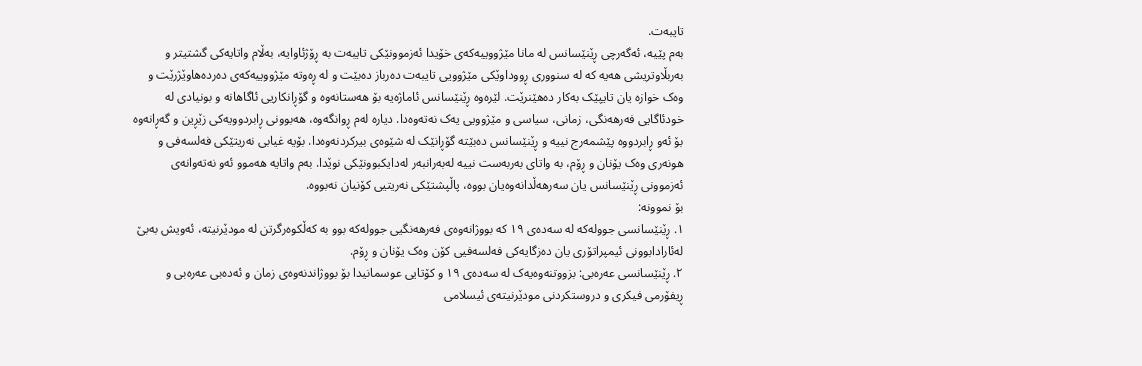تایبەت.
بەم پێیە، ئەگەرچی ڕێنێسانس لە مانا مێژووییەکەی خۆیدا ئەزموونێکی تایبەت بە ڕۆژئاوایە، بەڵام واتایەکی گشتیتر و بەربڵاوتریشی هەیە کە لە سنووری ڕووداوێکی مێژوویی تایبەت دەرباز دەبێت و لە ڕەوتە مێژووییەکەی دەردەهاوێژرێت و وەک خوازە یان تایپێک بەکار دەهێنرێت. لێرەوە ڕێنێسانس ئاماژەیە بۆ هەستانەوە و گۆڕانکاریی ئاگاهانە و بونیادی لە خودئاگایی فەرهەنگی، زمانی، سیاسی و مێژوویی یەک نەتەوەدا. دیارە لەم ڕوانگەوە، هەبوونی ڕابردوویەکی زێڕین و گەڕانەوە بۆ ئەو ڕابردووە پێشمەرج نییە و ڕێنێسانس دەبێتە گۆڕانێک لە شێوەی بیرکردنەوەدا. بۆیە غیابی نەریتێکی فەلسەفی و هونەری وەک یۆنان و ڕۆم، بە واتای بەربەست نییە لەبەرانبەر لەدایکبوونێکی نوێدا. بەم واتایە هەموو ئەو نەتەوانەی ئەزموونی ڕێنێسانس یان سەرهەڵدانەوەیان بووە، پاڵپشتێکی نەریتیی کۆنیان نەبووە.
بۆ نموونە:
١. ڕێنێسانسی جوولەکە لە سەدەی ١٩ کە بووژانەوەی فەرهەنگیی جوولەکە بوو بە کەڵکوەرگرتن لە مودێرنیتە، ئەویش بەبێ لەئارادابوونی ئیمپراتۆری یان دەزگایەکی فەلسەفیی کۆن وەک یۆنان و ڕۆم.
٢. ڕێنێسانسی عەرەبی: بزووتنەوەیەک لە سەدەی ١٩ و کۆتایی عوسمانیدا بۆ بووژاندنەوەی زمان و ئەدەبی عەرەبی و ڕیفۆرمی فیکری و دروستکردنی مودێرنیتەی ئیسلامی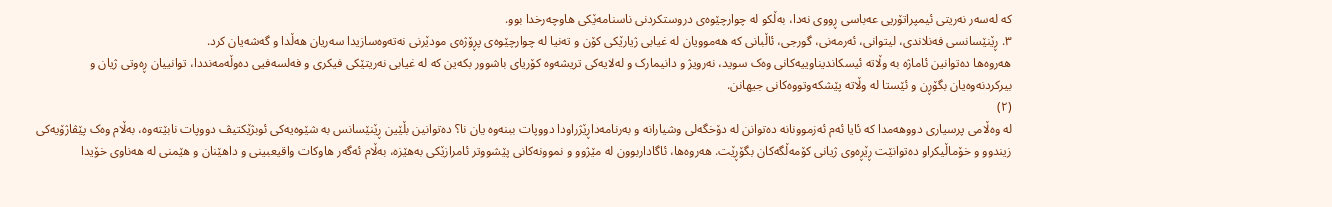کە لەسەر نەریتی ئیمپراتۆریی عەباسی ڕووی نەدا، بەڵکو لە چوارچێوەی دروستکردنی ناسنامەێکی هاوچەرخدا بوو.
٣. ڕێنێسانسی فەنلاندی، لیتوانی، ئەرمەنی، گورجی، ئاڵبانی کە هەموویان لە غیابی ژیارێکی کۆن و تەنیا لە چوارچێوەی پڕۆژەی مودێرنی نەتەوەسازیدا سەریان هەڵدا و گەشەیان کرد.
هەروەها دەتوانین ئاماژە بە وڵاتە ئیسکاندیناوییەکانی وەک سوید، نەرویژ و دانیمارک و لەلایەکی تریشەوە کۆریای باشوور بکەین کە لە غیابی نەریتێکی فیکری و فەلسەفیی دەوڵەمەنددا، توانییان ڕەوتی ژیان و بیرکردنەوەیان بگۆڕن و ئێستا لە وڵاتە پێشکەوتووەکانی جیهانن.
(٢)
لە وەڵامی پرسیاری دووهەمدا کە ئایا ئەم ئەزموونانە دەتوانن لە دۆخگەلی وشیارانە و بەرنامەداڕێژراودا دووپات ببنەوە یان نا؟ دەتوانین بڵێین ڕێنێسانس بە شێوەیەکی ئوبژێکتیڤ دووپات نابێتەوە، بەڵام وەک پێڤاژۆیەکی زیندوو و خۆماڵیکراو دەتوانێت ڕێڕەوی ژیانی کۆمەڵگەکان بگۆڕێت. هەروەها، ئاگاداربوون لە مێژوو و نموونەکانی پێشووتر ئامرازێکی بەهێزە، بەڵام ئەگەر هاوکات واقیعبینی و داهێنان و هێمنی لە هەناوی خۆیدا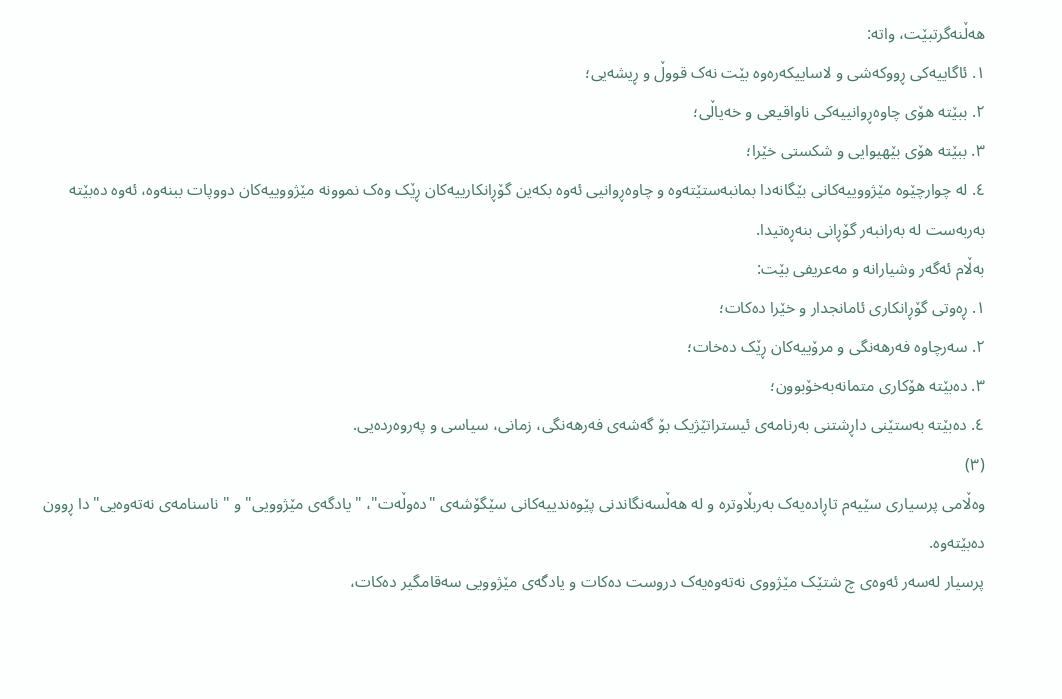هەڵنەگرتبێت، واتە:
١. ئاگاییەکی ڕووکەشی و لاساییکەرەوە بێت نەک قووڵ و ڕیشەیی؛
٢. ببێتە هۆی چاوەڕوانییەکی ناواقیعی و خەیاڵی؛
٣. ببێتە هۆی بێهیوایی و شکستی خێرا؛
٤. لە چوارچێوە مێژووییەکانی بێگانەدا بمانبەستێتەوە و چاوەڕوانیی ئەوە بکەین گۆڕانکارییەکان ڕێک وەک نموونە مێژووییەکان دووپات ببنەوە، ئەوە دەبێتە بەربەست لە بەرانبەر گۆڕانی بنەڕەتیدا.
بەڵام ئەگەر وشیارانە و مەعریفی بێت:
١. ڕەوتی گۆڕانکاری ئامانجدار و خێرا دەکات؛
٢. سەرچاوە فەرهەنگی و مرۆییەکان ڕێک دەخات؛
٣. دەبێتە هۆکاری متمانەبەخۆبوون؛
٤. دەبێتە بەستێنی داڕشتنی بەرنامەی ئیستراتێژیک بۆ گەشەی فەرهەنگی، زمانی، سیاسی و پەروەردەیی.
(٣)
وەڵامی پرسیاری سێیەم تاڕادەیەک بەربڵاوترە و لە هەڵسەنگاندنی پێوەندییەکانی سێگۆشەی "دەوڵەت"، "یادگەی مێژوویی" و "ناسنامەی نەتەوەیی"دا ڕوون دەبێتەوە.
پرسیار لەسەر ئەوەی چ شتێک مێژووی نەتەوەیەک دروست دەکات و یادگەی مێژوویی سەقامگیر دەکات،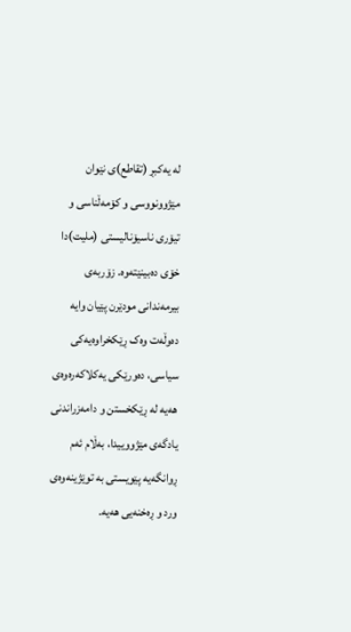لە یەکبڕ (تقاطع)ی نێوان مێژوونووسی و کۆمەڵناسی و تیۆری ناسیۆنالیستی (ملیت)دا خۆی دەبینێتەوە. زۆربەی بیرمەندانی مودێرن پێیان وایە دەوڵەت وەک ڕێکخراوەیەکی سیاسی، دەورێکی یەکلاکەرەوەی هەیە لە ڕێکخستن و دامەزراندنی یادگەی مێژووییدا، بەڵام ئەم ڕوانگەیە پێویستی بە توێژینەوەی ورد و ڕەخنەیی هەیە.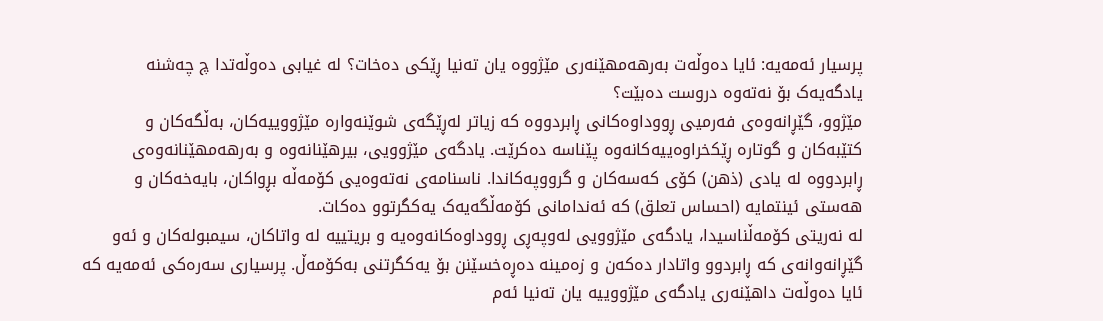پرسیار ئەمەیە: ئایا دەوڵەت بەرهەمهێنەری مێژووە یان تەنیا ڕێکی دەخات؟ لە غیابی دەوڵەتدا چ چەشنە یادگەیەک بۆ نەتەوە دروست دەبێت؟
مێژوو، گێڕانەوەی فەرمیی ڕووداوەکانی ڕابردووە کە زیاتر لەڕێگەی شوێنەوارە مێژووییەکان، بەڵگەکان و کتێبەکان و گوتارە ڕێکخراوەییەکانەوە پێناسە دەکرێت. یادگەی مێژوویی، بیرهێنانەوە و بەرهەمهێنانەوەی ڕابردووە لە یادی (ذهن) کۆی کەسەکان و گرووپەکاندا. ناسنامەی نەتەوەیی کۆمەڵە بڕواکان، بایەخەکان و هەستی ئینتمایە (احساس تعلق) کە ئەندامانی کۆمەڵگەیەک یەکگرتوو دەکات.
لە نەریتی کۆمەڵناسیدا، یادگەی مێژوویی لەوپەڕی ڕووداوەکانەوەیە و بریتییە لە واتاکان، سیمبولەکان و ئەو گێڕانەوانەی کە ڕابردوو واتادار دەکەن و زەمینە دەڕەخسێنن بۆ یەکگرتنی بەکۆمەڵ. پرسیاری سەرەکی ئەمەیە کە ئایا دەوڵەت داهێنەری یادگەی مێژووییە یان تەنیا ئەم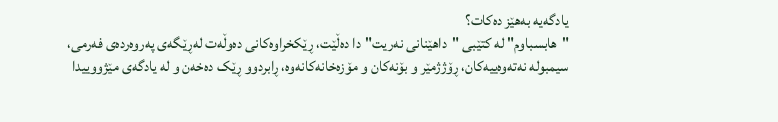یادگەیە بەهێز دەکات؟
"هابسباوم" لە کتێبی "داهێنانی نەریت"دا دەڵێت، ڕێکخراوەکانی دەوڵەت لەڕێگەی پەروەردەی فەرمی، سیمبولە نەتەوەییەکان، ڕۆژژمێر و بۆنەکان و مۆزەخانەکانەوە، ڕابردوو ڕێک دەخەن و لە یادگەی مێژووییدا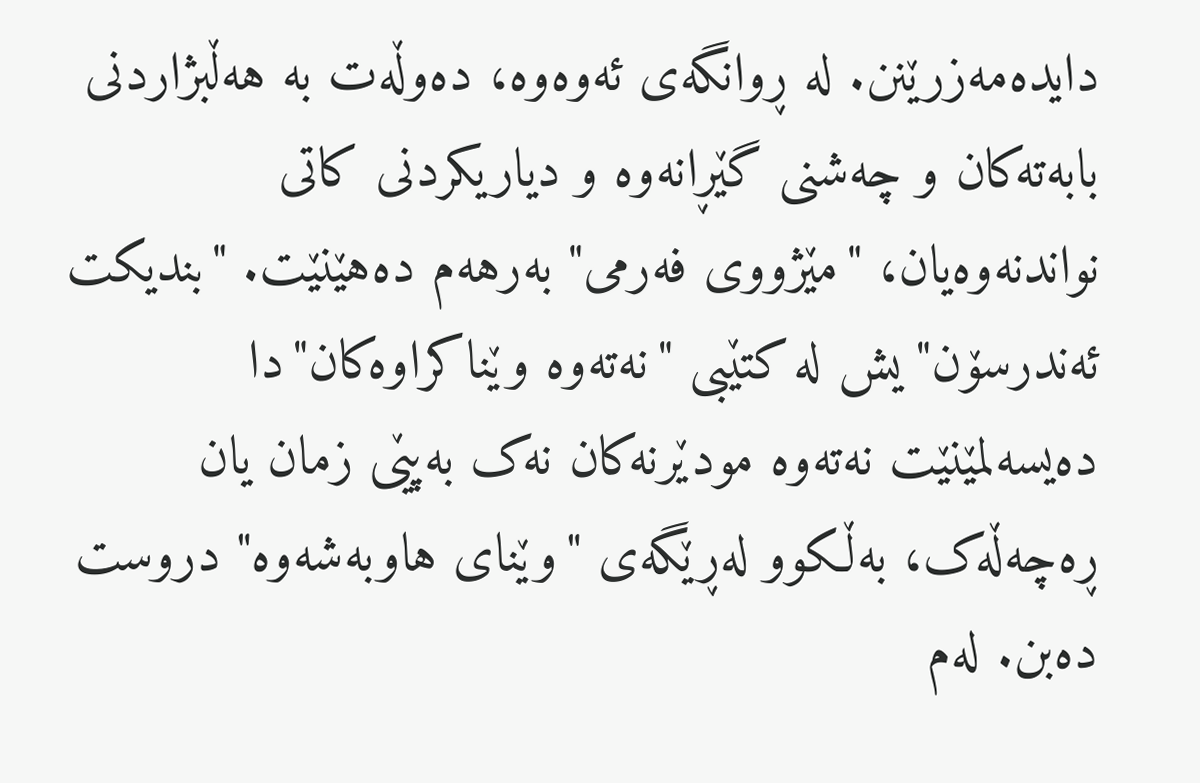دایدەمەزرێنن. لە ڕوانگەی ئەوەوە، دەوڵەت بە هەڵبژاردنی بابەتەکان و چەشنی گێڕانەوە و دیاریکردنی کاتی نواندنەوەیان، "مێژووی فەرمی" بەرهەم دەهێنێت. "بندیکت ئەندرسۆن"یش لە کتێبی "نەتەوە وێناکراوەکان"دا دەیسەلمێنێت نەتەوە مودێرنەکان نەک بەپێی زمان یان ڕەچەڵەک، بەڵکوو لەڕێگەی "وێنای هاوبەشەوە" دروست دەبن. لەم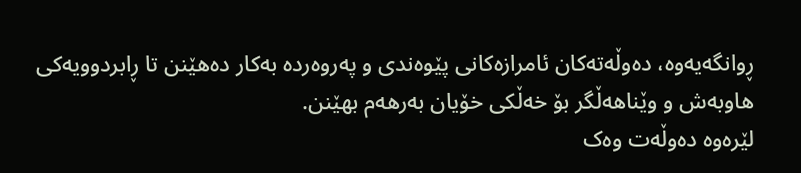ڕوانگەیەوە، دەوڵەتەکان ئامرازەکانی پێوەندی و پەروەردە بەکار دەهێنن تا ڕابردوویەکی هاوبەش و وێناهەڵگر بۆ خەڵکی خۆیان بەرهەم بهێنن.
لێرەوە دەوڵەت وەک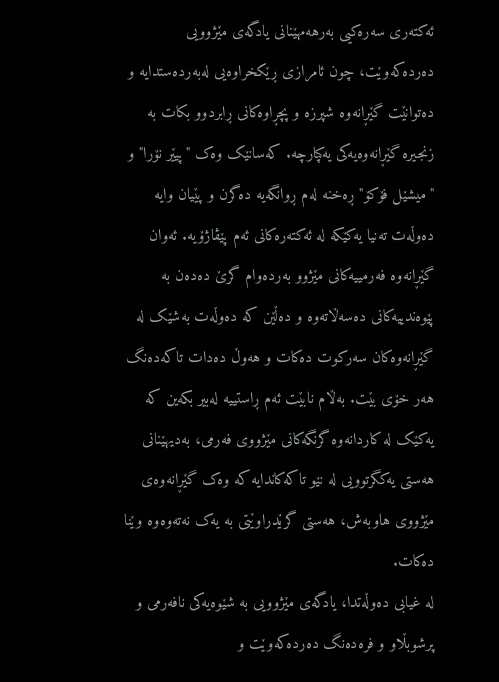ئەکتەری سەرەکیی بەرهەمهێنانی یادگەی مێژوویی دەردەکەوێت، چون ئامرازی ڕێکخراوەیی لەبەردەستدایە و دەتوانێت گێڕانەوە شپرزە و پچڕاوەکانی ڕابردوو بکات بە زنجیرە گێڕانەوەیەکی یەکپارچە. کەسانێک وەک "پیێر نۆرا" و "میشێل فۆکۆ" ڕەخنە لەم ڕوانگەیە دەگرن و پێیان وایە دەوڵەت تەنیا یەکێکە لە ئەکتەرەکانی ئەم پێڤاژۆیە. ئەوان گێڕانەوە فەرمییەکانی مێژوو بەردەوام گرێ دەدەن بە پێوەندییەکانی دەسەڵاتەوە و دەڵێن کە دەوڵەت بەشێک لە گێڕانەوەکان سەرکوت دەکات و هەوڵ دەدات تاکەدەنگ هەر خۆی بێت. بەڵام نابێت ئەم ڕاستییە لەبیر بکەین کە یەکێک لە کاردانەوە گرنگەکانی مێژووی فەرمی، بەدیهێنانی هەستی یەکگرتوویی لە نێو تاکەکاندایە کە وەک گێڕانەوەی مێژووی هاوبەش، هەستی گرێدراوێتی بە یەک نەتەوەوە وێنا دەکات.
لە غیابی دەوڵەتدا، یادگەی مێژوویی بە شێوەیەکی نافەرمی و پرشوبڵاو و فرەدەنگ دەردەکەوێت و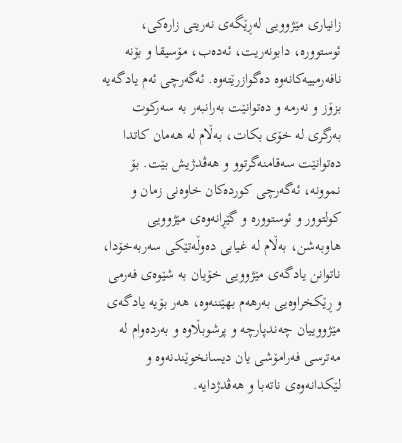زانیاری مێژوویی لەڕێگەی نەریتی زارەکی، ئوستوورە، دابونەریت، ئەدەب، مۆسیقا و بۆنە نافەرمییەکانەوە دەگوازرێتەوە. ئەگەرچی ئەم یادگەیە بزۆز و نەرمە و دەتوانێت بەرانبەر بە سەرکوت بەرگری لە خۆی بکات، بەڵام لە هەمان کاتدا دەتوانێت سەقامنەگرتوو و هەڤدژیش بێت. بۆ نموونە، ئەگەرچی کوردەکان خاوەنی زمان و کولتوور و ئوستوورە و گێڕانەوەی مێژوویی هاوبەشن، بەڵام لە غیابی دەوڵەتێکی سەربەخۆدا، ناتوانن یادگەی مێژوویی خۆیان بە شێوەی فەرمی و ڕێکخراوەیی بەرهەم بهێننەوە، هەر بۆیە یادگەی مێژووییان چەندپارچە و پرشوبڵاوە و بەردەوام لە مەترسی فەرامۆشی یان دیسانخوێندنەوە و لێکدانەوەی ناتەبا و هەڤدژدایە.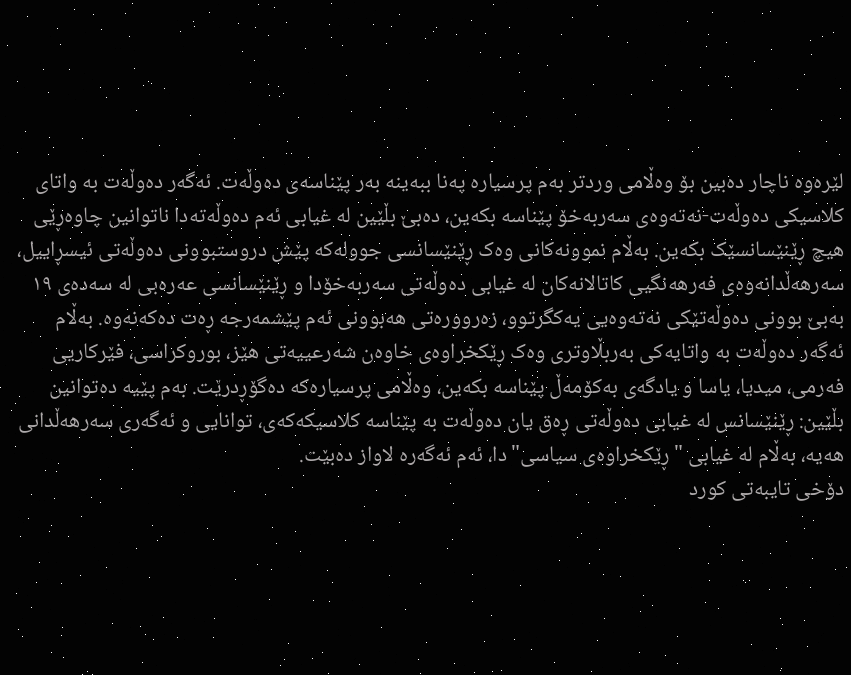لێرەوە ناچار دەبین بۆ وەڵامی وردتر بەم پرسیارە پەنا ببەینە بەر پێناسەی دەوڵەت. ئەگەر دەوڵەت بە واتای کلاسیکی دەوڵەت-نەتەوەی سەربەخۆ پێناسە بکەین، دەبێ بڵێین لە غیابی ئەم دەوڵەتەدا ناتوانین چاوەڕێی هیچ ڕێنێسانسێک بکەین. بەڵام نموونەکانی وەک ڕێنێسانسی جوولەکە پێش دروستبوونی دەوڵەتی ئیسڕاییل، سەرهەڵدانەوەی فەرهەنگیی کاتالانەکان لە غیابی دەوڵەتی سەربەخۆدا و ڕێنێسانسی عەرەبی لە سەدەی ١٩ بەبێ بوونی دەوڵەتێکی نەتەوەیی یەکگرتوو، زەروورەتی هەبوونی ئەم پێشمەرجە ڕەت دەکەنەوە. بەڵام ئەگەر دەوڵەت بە واتایەکی بەربڵاوتری وەک ڕێکخراوەی خاوەن شەرعییەتی هێز، بوروکراسی، فێرکاریی فەرمی، میدیا، یاسا و یادگەی بەکۆمەڵ پێناسە بکەین، وەڵامی پرسیارەکە دەگۆڕدرێت. بەم پێیە دەتوانین بڵێین: ڕێنێسانس لە غیابی دەوڵەتی ڕەق یان دەوڵەت بە پێناسە کلاسیکەکەی، توانایی و ئەگەری سەرهەڵدانی هەیە، بەڵام لە غیابی "ڕێکخراوەی سیاسی"دا، ئەم ئەگەرە لاواز دەبێت.
دۆخی تایبەتی کورد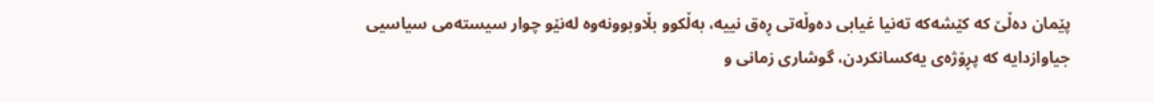پێمان دەڵێ کە کێشەکە تەنیا غیابی دەوڵەتی ڕەق نییە، بەڵکوو بڵاوبوونەوە لەنێو چوار سیستەمی سیاسیی جیاوازدایە کە پڕۆژەی یەکسانکردن، گوشاری زمانی و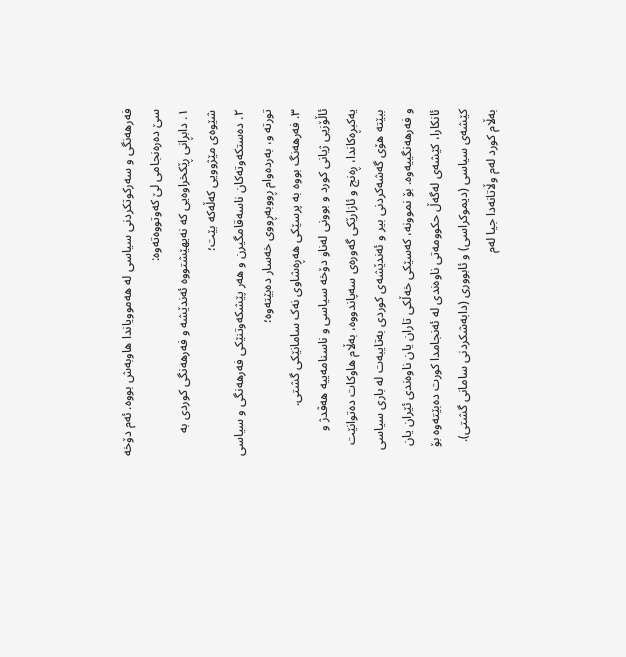فەرهەنگی و سەرکوتکردنی سیاسی لە هەموویاندا هاوبەش بووە. ئەم دۆخە سێ دەرەنجامی لێ کەوتووەتەوە:
١. دابڕانی ڕێکخراوەیی کە نەیهێشتووە ئەندێشە و فەرهەنگی کوردی بە شێوەی مێژوویی کەڵەکە بێت؛
٢. دەستکەوتەکان ناسەقامگیرن و هەر پێشکەوتنێکی فەرهەنگی و سیاسی تورتە و، بەردەوام ڕووبەڕووی خەسار دەبێتەوە؛
٣. فەرهەنگ بووە بە پرسێکی هەڕەشاوی نەک سامانێکی گشتی.
ئاڵۆزیی ژیانی کورد و بوونی لەناو دۆخە سیاسی و ناسنامەییە هەڤدژ و یەکبڕەکاندا، ڕەنج و ئازارێکی گەورەی سەپاندووە، بەڵام هاوکات دەتوانێت ببێتە هۆی گەشەکردنی بیر و ئەندێشەی کوردی بەتایبەت لە باری سیاسی و فەرهەنگییەوە. بۆ نموونە، کەسێکی خەڵکی تاران یان ناوەندی ئێران یان ئانکارا، کێشەی لەگەڵ حکوومەتی ناوەندی لە ئەنجامدا کورت دەبێتەوە بۆ کێشەی سیاسی (دیموکراسی) و ئابووری (دابەشکردنی سامانی گشتی). بەڵام کورد لەم وڵاتانەدا جیا لەم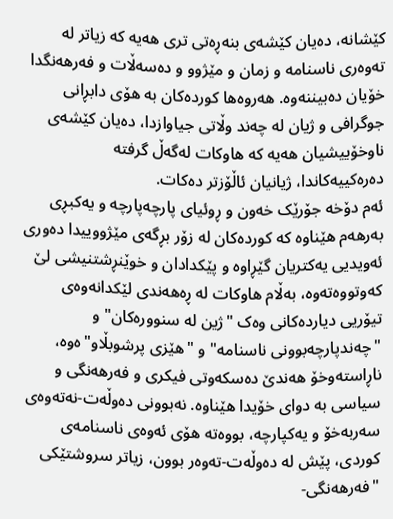کێشانە، دەیان کێشەی بنەڕەتی تری هەیە کە زیاتر لە تەوەری ناسنامە و زمان و مێژوو و دەسەڵات و فەرهەنگدا خۆیان دەبیننەوە. هەروەها کوردەکان بە هۆی دابڕانی جوگرافی و ژیان لە چەند وڵاتی جیاوازدا، دەیان کێشەی ناوخۆییشیان هەیە کە هاوکات لەگەڵ گرفتە دەرەکییەکاندا، ژیانیان ئاڵۆزتر دەکات.
ئەم دۆخە جۆرێک خەون و ڕوئیای پارچەپارچە و یەکبڕی بەرهەم هێناوە کە کوردەکان لە زۆر بڕگەی مێژووییدا دەوری ئەویدیی یەکتریان گێڕاوە و پێکدادان و خوێنڕشتنیشی لێ کەوتووەتەوە، بەڵام هاوکات لە ڕەهەندی لێکدانەوەی تیۆریی دیاردەکانی وەک "ژین لە سنوورەکان" و "چەندپارچەبوونی ناسنامە" و "هێزی پرشوبڵاو"ەوە، ناڕاستەوخۆ هەندێ دەسکەوتی فیکری و فەرهەنگی و سیاسی بە دوای خۆیدا هێناوە. نەبوونی دەوڵەت-نەتەوەی سەربەخۆ و یەکپارچە، بووەتە هۆی ئەوەی ناسنامەی کوردی، پێش لە دەوڵەت-تەوەر بوون، زیاتر سروشتێکی "فەرهەنگی-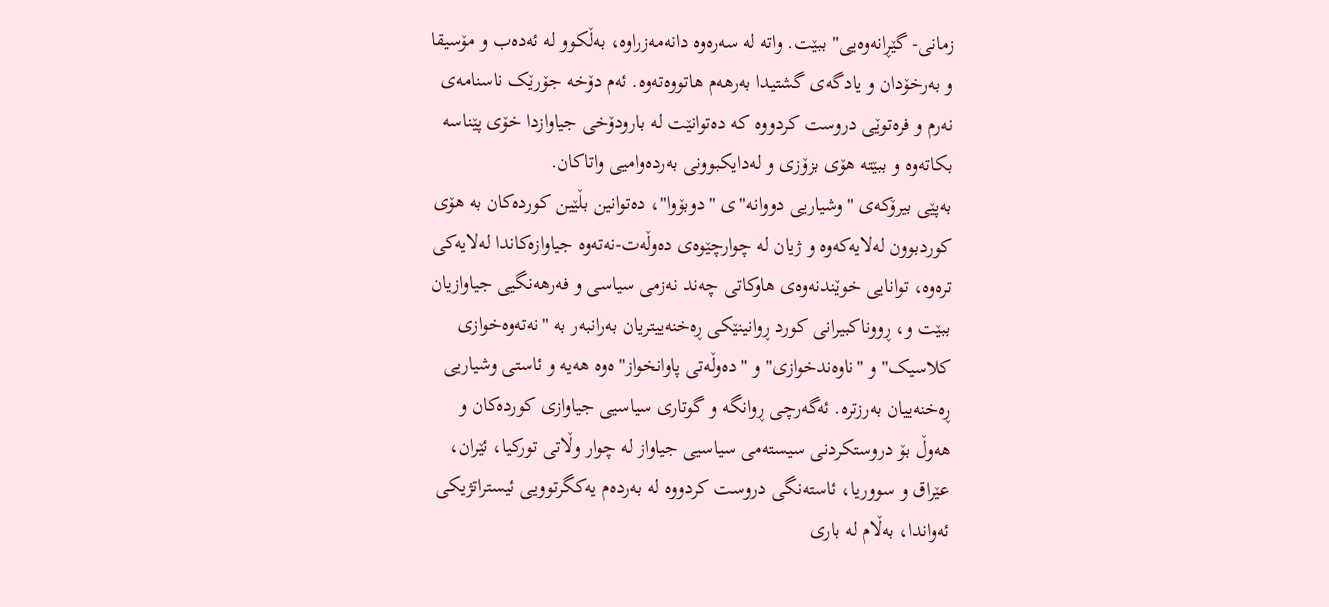زمانی- گێڕانەوەیی" ببێت. واتە لە سەرەوە دانەمەزراوە، بەڵکوو لە ئەدەب و مۆسیقا و بەرخۆدان و یادگەی گشتیدا بەرهەم هاتووەتەوە. ئەم دۆخە جۆرێک ناسنامەی نەرم و فرەتوێی دروست کردووە کە دەتوانێت لە بارودۆخی جیاوازدا خۆی پێناسە بکاتەوە و ببێتە هۆی بزۆزی و لەدایکبوونی بەردەوامیی واتاکان.
بەپێی بیرۆکەی "وشیاریی دووانە"ی "دوبۆوا"، دەتوانین بڵێین کوردەکان بە هۆی کوردبوون لەلایەکەوە و ژیان لە چوارچێوەی دەوڵەت-نەتەوە جیاوازەکاندا لەلایەکی ترەوە، توانایی خوێندنەوەی هاوکاتی چەند نەزمی سیاسی و فەرهەنگیی جیاوازیان ببێت و، ڕووناکبیرانی کورد ڕوانینێکی ڕەخنەییتریان بەرانبەر بە "نەتەوەخوازی کلاسیک" و "ناوەندخوازی" و "دەوڵەتی پاوانخواز"ەوە هەیە و ئاستی وشیاریی ڕەخنەییان بەرزترە. ئەگەرچی ڕوانگە و گوتاری سیاسیی جیاوازی کوردەکان و هەوڵ بۆ دروستکردنی سیستەمی سیاسیی جیاواز لە چوار وڵاتی تورکیا، ئێران، عێراق و سووریا، ئاستەنگی دروست کردووە لە بەردەم یەکگرتوویی ئیستراتژیکی ئەواندا، بەڵام لە باری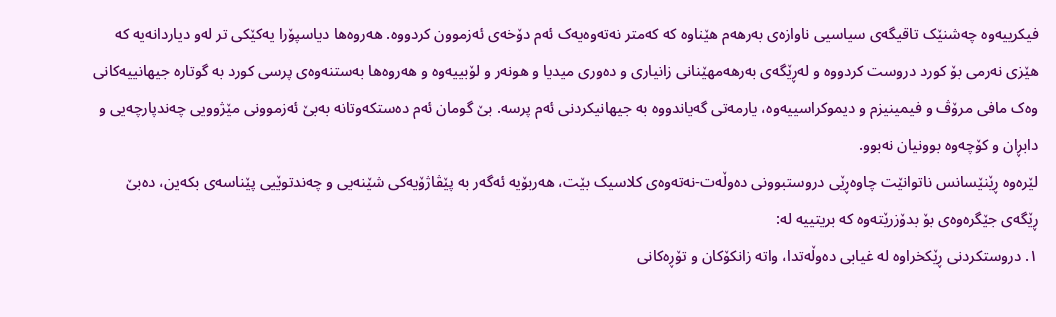فیکرییەوە چەشنێک تاقیگەی سیاسیی ناوازەی بەرهەم هێناوە کە کەمتر نەتەوەیەک ئەم دۆخەی ئەزموون کردووە. هەروەها دیاسپۆرا یەکێکی تر لەو دیاردانەیە کە هێزی نەرمی بۆ کورد دروست کردووە و لەڕێگەی بەرهەمهێنانی زانیاری و دەوری میدیا و هونەر و لۆبییەوە و هەروەها بەستنەوەی پرسی کورد بە گوتارە جیهانییەکانی وەک مافی مرۆڤ و فیمینیزم و دیموکراسییەوە، یارمەتی گەیاندووە بە جیهانیکردنی ئەم پرسە. بێ گومان ئەم دەستکەوتانە بەبێ ئەزموونی مێژوویی چەندپارچەیی و دابڕان و کۆچەوە بوونیان نەبوو.
لێرەوە ڕێنێسانس ناتوانێت چاوەڕێی دروستبوونی دەوڵەت-نەتەوەی کلاسیک بێت، هەربۆیە ئەگەر بە پێڤاژۆیەکی شێنەیی و چەندتوێیی پێناسەی بکەین، دەبێ ڕێگەی جێگرەوەی بۆ بدۆزرێتەوە کە بریتییە لە:
١. دروستکردنی ڕێکخراوە لە غیابی دەوڵەتدا، واتە زانکۆکان و تۆڕەکانی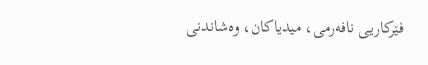فێرکاریی نافەرمی، میدیاکان، وەشاندنی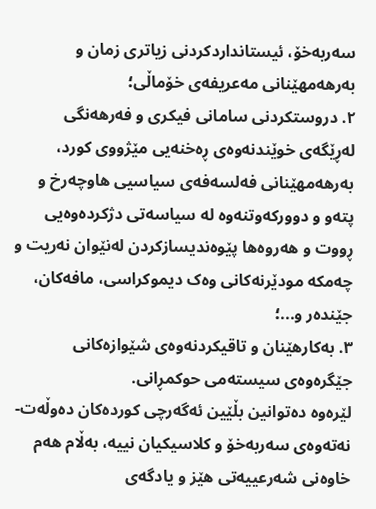سەربەخۆ، ئیستانداردکردنی زیاتری زمان و بەرهەمهێنانی مەعریفەی خۆماڵی؛
٢. دروستکردنی سامانی فیکری و فەرهەنگی لەڕێگەی خوێندنەوەی ڕەخنەیی مێژووی کورد، بەرهەمهێنانی فەلسەفەی سیاسیی هاوچەرخ و پتەو و دوورکەوتنەوە لە سیاسەتی دژکردەوەیی ڕووت و هەروەها پێوەندیسازکردن لەنێوان نەریت و چەمکە مودێرنەکانی وەک دیموکراسی، مافەکان، جێندەر و...؛
٣. بەکارهێنان و تاقیکردنەوەی شێوازەکانی جێگرەوەی سیستەمی حوکمڕانی.
لێرەوە دەتوانین بڵێین ئەگەرچی کوردەکان دەوڵەت-نەتەوەی سەربەخۆ و کلاسیکیان نییە، بەڵام هەم خاوەنی شەرعییەتی هێز و یادگەی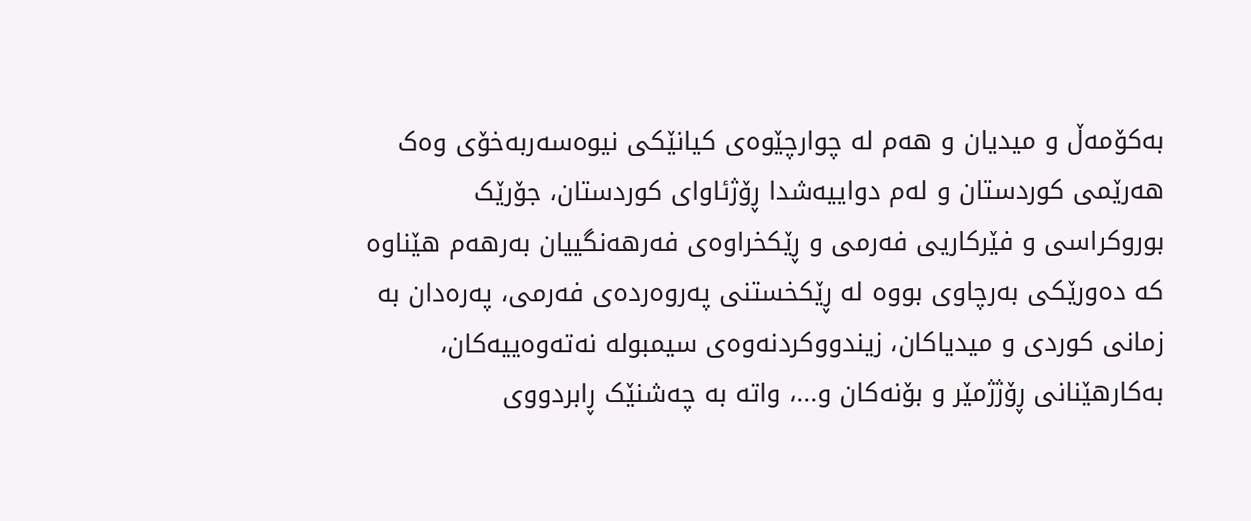بەکۆمەڵ و میدیان و هەم لە چوارچێوەی کیانێکی نیوەسەربەخۆی وەک هەرێمی کوردستان و لەم دواییەشدا ڕۆژئاوای کوردستان، جۆرێک بوروکراسی و فێرکاریی فەرمی و ڕێکخراوەی فەرهەنگییان بەرهەم هێناوە کە دەورێکی بەرچاوی بووە لە ڕێکخستنی پەروەردەی فەرمی، پەرەدان بە زمانی کوردی و میدیاکان، زیندووکردنەوەی سیمبولە نەتەوەییەکان، بەکارهێنانی ڕۆژژمێر و بۆنەکان و...، واتە بە چەشنێک ڕابردووی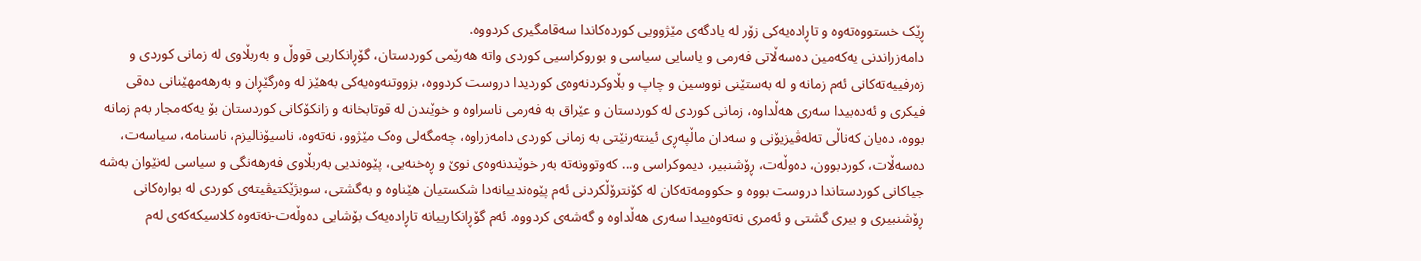ڕێک خستووەتەوە و تاڕادەیەکی زۆر لە یادگەی مێژوویی کوردەکاندا سەقامگیری کردووە.
دامەزراندنی یەکەمین دەسەڵاتی فەرمی و یاسایی سیاسی و بوروکراسیی کوردی واتە هەرێمی کوردستان، گۆڕانکاریی قووڵ و بەربڵاوی لە زمانی کوردی و زەرفییەتەکانی ئەم زمانە و لە بەستێنی نووسین و چاپ و بڵاوکردنەوەی کوردیدا دروست کردووە، بزووتنەوەیەکی بەهێز لە وەرگێڕان و بەرهەمهێنانی دەقی فیکری و ئەدەبیدا سەری هەڵداوە، زمانی کوردی لە کوردستان و عێراق بە فەرمی ناسراوە و خوێندن لە قوتابخانە و زانکۆکانی کوردستان بۆ یەکەمجار بەم زمانە بووە، دەیان کەناڵی تەلەڤیزیۆنی و سەدان ماڵپەڕی ئینتەرنێتی بە زمانی کوردی دامەزراوە، چەمگەلی وەک مێژوو، نەتەوە، ناسیۆنالیزم، ناسنامە، سیاسەت، دەسەڵات، کوردبوون، دەوڵەت، ڕۆشنبیر، دیموکراسی و... کەوتوونەتە بەر خوێندنەوەی نوێ و ڕەخنەیی، پێوەندیی بەربڵاوی فەرهەنگی و سیاسی لەنێوان بەشە جیاکانی کوردستاندا دروست بووە و حکوومەتەکان لە کۆنترۆڵکردنی ئەم پێوەندییانەدا شکستیان هێناوە و بەگشتی، سوبژێکتیڤیتەی کوردی لە بوارەکانی ڕۆشنبیری و بیری گشتی و ئەمری نەتەوەییدا سەری هەڵداوە و گەشەی کردووە. ئەم گۆڕانکارییانە تاڕادەیەک بۆشایی دەوڵەت-نەتەوە کلاسیکەکەی لەم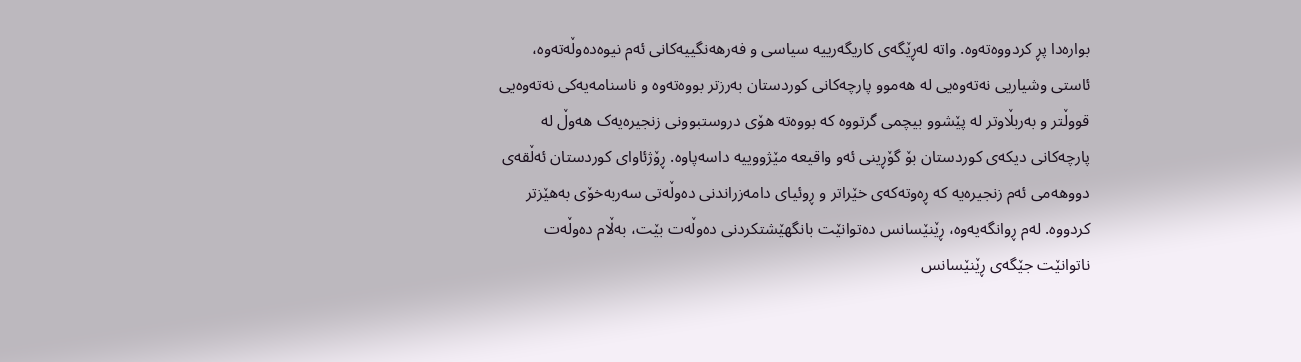بوارەدا پڕ کردووەتەوە. واتە لەڕێگەی کاریگەرییە سیاسی و فەرهەنگییەکانی ئەم نیوەدەوڵەتەوە، ئاستی وشیاریی نەتەوەیی لە هەموو پارچەکانی کوردستان بەرزتر بووەتەوە و ناسنامەیەکی نەتەوەیی قووڵتر و بەربڵاوتر لە پێشوو بیچمی گرتووە کە بووەتە هۆی دروستبوونی زنجیرەیەک هەوڵ لە پارچەکانی دیکەی کوردستان بۆ گۆڕینی ئەو واقیعە مێژووییە داسەپاوە. ڕۆژئاوای کوردستان ئەڵقەی دووهەمی ئەم زنجیرەیە کە ڕەوتەکەی خێراتر و ڕوئیای دامەزراندنی دەوڵەتی سەربەخۆی بەهێزتر کردووە. لەم ڕوانگەیەوە، ڕێنێسانس دەتوانێت بانگهێشتکردنی دەوڵەت بێت، بەڵام دەوڵەت ناتوانێت جێگەی ڕێنێسانس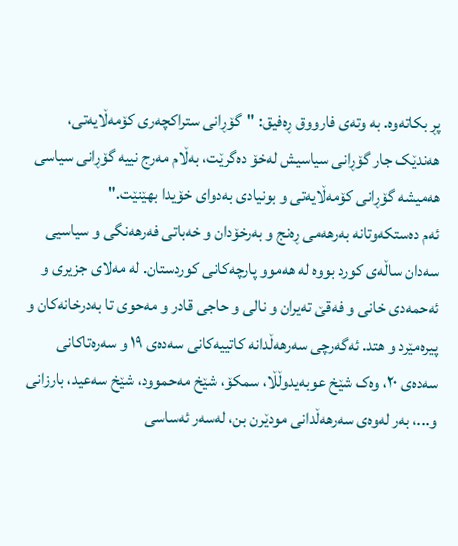پڕ بکاتەوە. بە وتەی فارووق ڕەفیق: "گۆڕانی ستراکچەری کۆمەڵایەتی، هەندێک جار گۆڕانی سیاسیش لەخۆ دەگرێت، بەڵام مەرج نییە گۆڕانی سیاسی هەمیشە گۆڕانی کۆمەڵایەتی و بونیادی بەدوای خۆیدا بهێنێت."
ئەم دەستکەوتانە بەرهەمی ڕەنج و بەرخۆدان و خەباتی فەرهەنگی و سیاسیی سەدان ساڵەی کورد بووە لە هەموو پارچەکانی کوردستان. لە مەلای جزیری و ئەحمەدی خانی و فەقێ تەیران و نالی و حاجی قادر و مەحوی تا بەدرخانەکان و پیرەمێرد و هتد. ئەگەرچی سەرهەڵدانە کاتییەکانی سەدەی ١٩ و سەرەتاکانی سەدەی ٢٠، وەک شێخ عوبەیدوڵڵا، سمکۆ، شێخ مەحموود، شێخ سەعید، بارزانی و...، بەر لەوەی سەرهەڵدانی مودێرن بن، لەسەر ئەساسی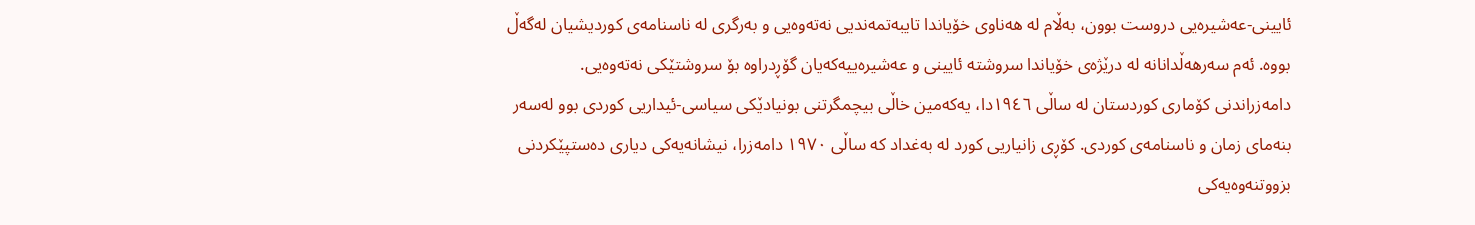ئایینی-عەشیرەیی دروست بوون، بەڵام لە هەناوی خۆیاندا تایبەتمەندیی نەتەوەیی و بەرگری لە ناسنامەی کوردیشیان لەگەڵ بووە. ئەم سەرهەڵدانانە لە درێژەی خۆیاندا سروشتە ئایینی و عەشیرەییەکەیان گۆڕدراوە بۆ سروشتێکی نەتەوەیی.
دامەزراندنی کۆماری کوردستان لە ساڵی ١٩٤٦دا، یەکەمین خاڵی بیچمگرتنی بونیادێکی سیاسی-ئیداریی کوردی بوو لەسەر بنەمای زمان و ناسنامەی کوردی. کۆڕی زانیاریی کورد لە بەغداد کە ساڵی ١٩٧٠ دامەزرا، نیشانەیەکی دیاری دەستپێکردنی بزووتنەوەیەکی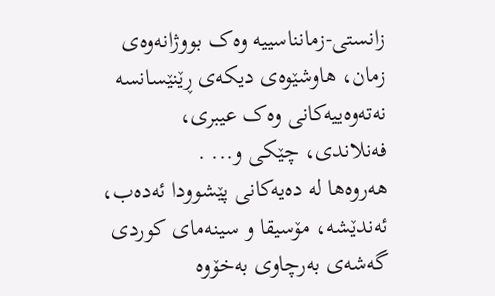زانستی-زمانناسییە وەک بووژانەوەی زمان، هاوشێوەی دیکەی ڕێنێسانسە نەتەوەییەکانی وەک عیبری، فەنلاندی، چێکی و... .
هەروەها لە دەیەکانی پێشوودا ئەدەب، ئەندێشە، مۆسیقا و سینەمای کوردی گەشەی بەرچاوی بەخۆوە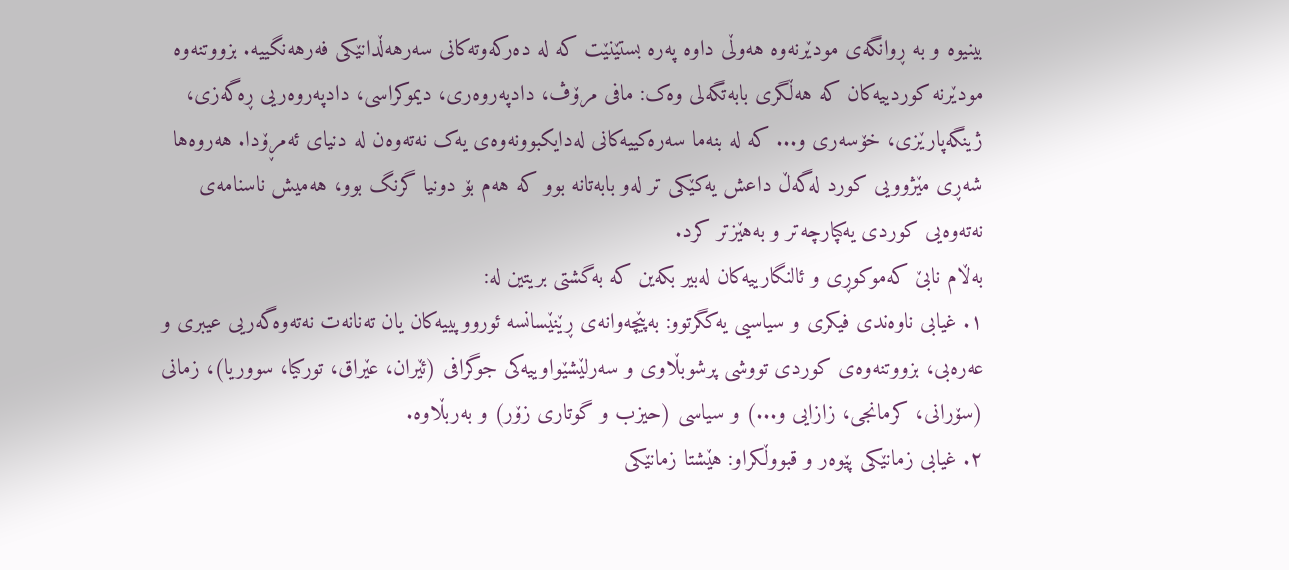بینیوە و بە ڕوانگەی مودێرنەوە هەوڵی داوە پەرە بستێنێت کە لە دەرکەوتەکانی سەرهەڵدانێکی فەرهەنگییە. بزووتنەوە مودێرنە کوردییەکان کە هەڵگری بابەتگەلی وەک: مافی مرۆڤ، دادپەروەری، دیموکراسی، دادپەروەریی ڕەگەزی، ژینگەپارێزی، خۆسەری و... کە لە بنەما سەرەکییەکانی لەدایکبوونەوەی یەک نەتەوەن لە دنیای ئەمڕۆدا. هەروەها شەڕی مێژوویی کورد لەگەڵ داعش یەکێکی تر لەو بابەتانە بوو کە هەم بۆ دونیا گرنگ بوو، هەمیش ناسنامەی نەتەوەیی کوردی یەکپارچەتر و بەهێزتر کرد.
بەڵام نابێ کەموکوڕی و ئالنگارییەکان لەبیر بکەین کە بەگشتی بریتین لە:
١. غیابی ناوەندی فیکری و سیاسیی یەکگرتوو: بەپێچەوانەی ڕێنێسانسە ئورووپییەکان یان تەنانەت نەتەوەگەریی عیبری و عەرەبی، بزووتنەوەی کوردی تووشی پرشوبڵاوی و سەرلێشێواوییەکی جوگرافی (ئێران، عێراق، تورکیا، سووریا)، زمانی (سۆرانی، کرمانجی، زازایی و...) و سیاسی (حیزب و گوتاری زۆر) و بەربڵاوە.
٢. غیابی زمانێکی پێوەر و قبووڵکراو: هێشتا زمانێکی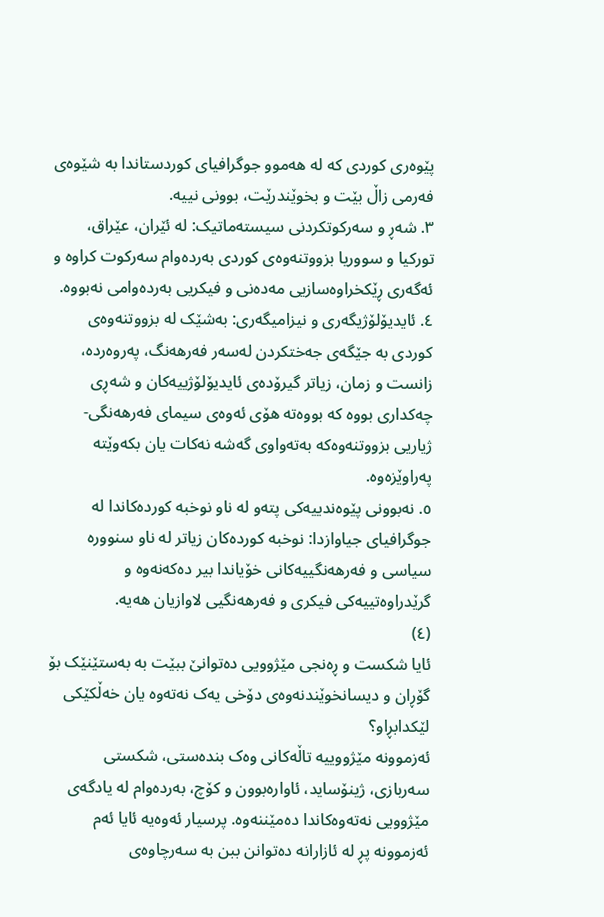پێوەری کوردی کە لە هەموو جوگرافیای کوردستاندا بە شێوەی فەرمی زاڵ بێت و بخوێندرێت، بوونی نییە.
٣. شەڕ و سەرکوتکردنی سیستەماتیک: لە ئێران، عێراق، تورکیا و سووریا بزووتنەوەی کوردی بەردەوام سەرکوت کراوە و ئەگەری ڕێکخراوەسازیی مەدەنی و فیکریی بەردەوامی نەبووە.
٤. ئایدیۆلۆژیگەری و نیزامیگەری: بەشێک لە بزووتنەوەی کوردی بە جێگەی جەختکردن لەسەر فەرهەنگ، پەروەردە، زانست و زمان، زیاتر گیرۆدەی ئایدیۆلۆژییەکان و شەڕی چەکداری بووە کە بووەتە هۆی ئەوەی سیمای فەرهەنگی-ژیاریی بزووتنەوەکە بەتەواوی گەشە نەکات یان بکەوێتە پەراوێزەوە.
٥. نەبوونی پێوەندییەکی پتەو لە ناو نوخبە کوردەکاندا لە جوگرافیای جیاوازدا: نوخبە کوردەکان زیاتر لە ناو سنوورە سیاسی و فەرهەنگییەکانی خۆیاندا بیر دەکەنەوە و گرێدراوەتییەکی فیکری و فەرهەنگیی لاوازیان هەیە.
(٤)
ئایا شکست و ڕەنجی مێژوویی دەتوانێ ببێت بە بەستێنێک بۆ گۆڕان و دیسانخوێندنەوەی دۆخی یەک نەتەوە یان خەڵکێکی لێکدابڕاو؟
ئەزموونە مێژووییە تاڵەکانی وەک بندەستی، شکستی سەربازی، ژینۆساید، ئاوارەبوون و کۆچ، بەردەوام لە یادگەی مێژوویی نەتەوەکاندا دەمێننەوە. پرسیار ئەوەیە ئایا ئەم ئەزموونە پڕ لە ئازارانە دەتوانن ببن بە سەرچاوەی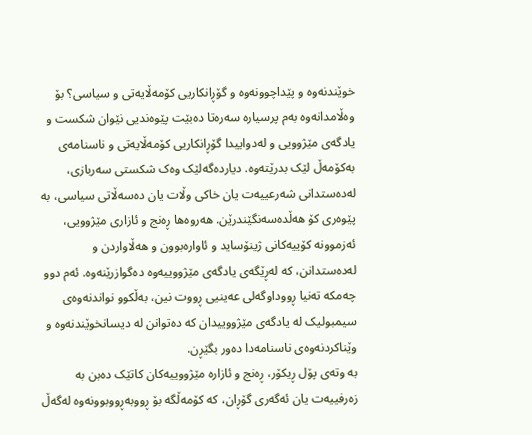خوێندنەوە و پێداچوونەوە و گۆڕانکاریی کۆمەڵایەتی و سیاسی؟ بۆ وەڵامدانەوە بەم پرسیارە سەرەتا دەبێت پێوەندیی نێوان شکست و یادگەی مێژوویی و لەدواییدا گۆڕانکاریی کۆمەڵایەتی و ناسنامەی بەکۆمەڵ لێک بدرێتەوە. دیاردەگەلێک وەک شکستی سەربازی، لەدەستدانی شەرعییەت یان خاکی وڵات یان دەسەڵاتی سیاسی، بە پێوەری کۆ هەڵدەسەنگێندرێن. هەروەها ڕەنج و ئازاری مێژوویی، ئەزموونە کۆییەکانی ژینۆساید و ئاوارەبوون و هەڵاواردن و لەدەستدانن، کە لەڕێگەی یادگەی مێژووییەوە دەگوازرێنەوە. ئەم دوو چەمکە تەنیا ڕووداوگەلی عەینیی ڕووت نین، بەڵکوو نواندنەوەی سیمبولیک لە یادگەی مێژووییدان کە دەتوانن لە دیسانخوێندنەوە و وێناکردنەوەی ناسنامەدا دەور بگێڕن.
بە وتەی پۆل ڕیکۆر، ڕەنج و ئازارە مێژووییەکان کاتێک دەبن بە زەرفییەت یان ئەگەری گۆڕان، کە کۆمەڵگە بۆ ڕووبەڕووبوونەوە لەگەڵ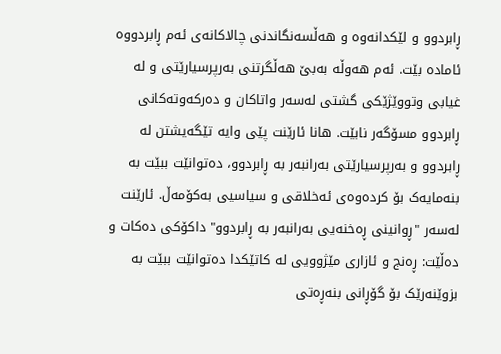ڕابردوو و لێکدانەوە و هەڵسەنگاندنی چالاکانەی ئەم ڕابردووە ئامادە بێت. ئەم هەوڵە بەبێ هەڵگرتنی بەرپرسیارێتی و لە غیابی وتووێژێکی گشتی لەسەر واتاکان و دەرکەوتەکانی ڕابردوو مسۆگەر نابێت. هانا ئارێنت پێی وایە تێگەیشتن لە ڕابردوو و بەرپرسیارێتی بەرانبەر بە ڕابردوو، دەتوانێت ببێت بە بنەمایەک بۆ کردەوەی ئەخلاقی و سیاسیی بەکۆمەڵ. ئارێنت لەسەر "ڕوانینی ڕەخنەیی بەرانبەر بە ڕابردوو" داکۆکی دەکات و دەڵێت: ڕەنج و ئازاری مێژوویی لە کاتێکدا دەتوانێت ببێت بە بزوێنەرێک بۆ گۆڕانی بنەڕەتی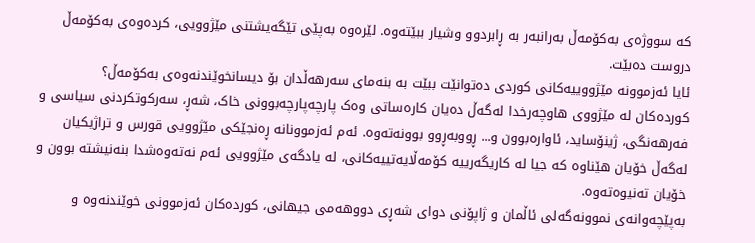کە سووژەی بەکۆمەڵ بەرانبەر بە ڕابردوو وشیار ببێتەوە. لێرەوە بەپێی تێگەیشتنی مێژوویی، کردەوەی بەکۆمەڵ دروست دەبێت.
ئایا ئەزموونە مێژووییەکانی کوردی دەتوانێت ببێت بە بنەمای سەرهەڵدان بۆ دیسانخوێندنەوەی بەکۆمەڵ؟
کوردەکان لە مێژووی هاوچەرخدا لەگەڵ دەیان کارەساتی وەک پارچەپارچەبوونی خاک، شەڕ، سەرکوتکردنی سیاسی و فەرهەنگی، ژینۆساید، ئاوارەبوون و... ڕووبەڕوو بوونەتەوە. ئەم ئەزموونانە ڕەنجێکی مێژوویی قورس و تراژیکیان لەگەڵ خۆیان هێناوە کە جیا لە کاریگەرییە کۆمەڵایەتییەکانی، لە یادگەی مێژوویی ئەم نەتەوەشدا بنەنیشتە بوون و خۆیان تەنیوەتەوە.
بەپێچەوانەی نموونەگەلی ئاڵمان و ژاپۆنی دوای شەڕی دووهەمی جیهانی، کوردەکان ئەزموونی خوێندنەوە و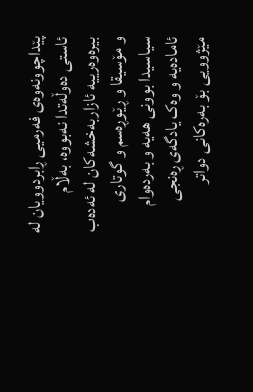پێداچوونەوەی فەرمیی ڕابردوویان لە ئاستی دەوڵەتدا نەبووە، بەڵام بیرەوەرییە ئازاربەخشەکان لە ئەدەب و مۆسیقا و ڕێوڕەسم و گوتاری سیاسیدا بوونی هەیە و بەردەوام ئامادەیە و وەک یادگەی ڕەنجی مێژوویی بۆ بەرەکانی دواتر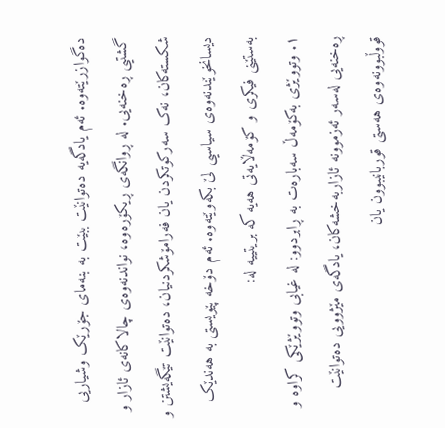دەگوازرێتەوە. ئەم یادگەیە دەتوانێت ببێت بە بنەمای جۆرێک وشیاریی گشتیی ڕەخنەیی. لە ڕوانگەی ڕیکۆرەوە، نواندنەوەی چالاکانەی ئازار و شکستەکان، نەک سەرکوتکردن یان فەرامۆشکردنیان، دەتوانێت تێگەیشتن و دیسانخوێندنەوەی سیاسیی لێ بکەوێتەوە. ئەم دۆخە پێویستی بە هەندێک بەستێنی فیکری و کۆمەڵایەتی هەیە کە بریتییە لە:
١. وتووێژی بەکۆمەڵ سەبارەت بە ڕابردوو: لە غیابی وتووێژێکی کراوە و ڕەخنەیی لەسەر ئەزموونە ئازاربەخشەکان، یادگەی مێژوویی دەتوانێت قووڵبوونەوەی هەستی قوربانیبوون یان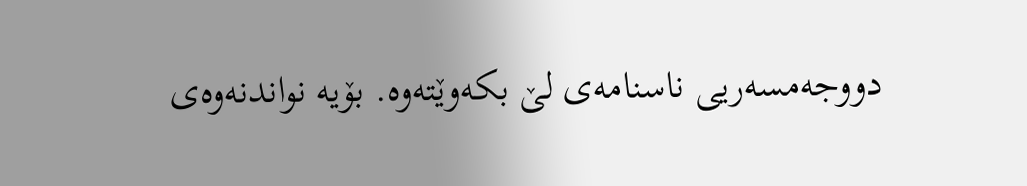دووجەمسەریی ناسنامەی لێ بکەوێتەوە. بۆیە نواندنەوەی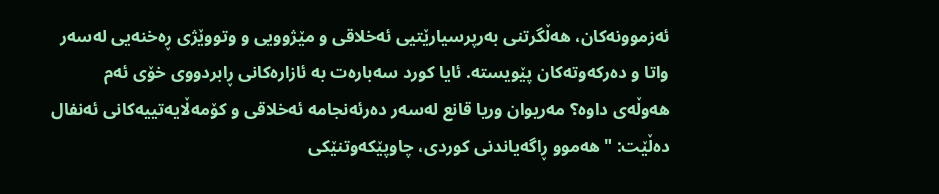ئەزموونەکان، هەڵگرتنی بەرپرسیارێتیی ئەخلاقی و مێژوویی و وتووێژی ڕەخنەیی لەسەر واتا و دەرکەوتەکان پێویستە. ئایا کورد سەبارەت بە ئازارەکانی ڕابردووی خۆی ئەم هەوڵەی داوە؟ مەریوان وریا قانع لەسەر دەرئەنجامە ئەخلاقی و کۆمەڵایەتییەکانی ئەنفال دەڵێت: "هەموو ڕاگەیاندنی کوردی، چاوپێکەوتنێکی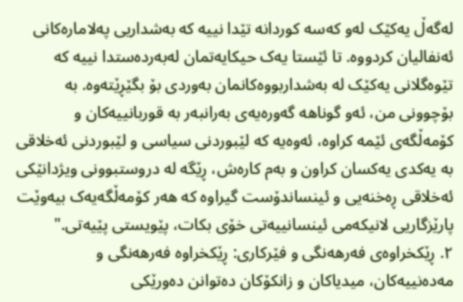لەگەڵ یەکێک لەو کەسە کوردانە تێدا نییە کە بەشداریی پەلامارەکانی ئەنفالیان کردووە. تا ئێستا یەک حیکایەتمان لەبەردەستدا نییە کە تێوەگلانی یەکێک لە بەشداربووەکانمان بەوردی بۆ بگێڕێتەوە. بە بۆچوونی من، ئەو گوناهە گەورەیەی بەرانبەر بە قوربانییەکان و کۆمەڵگەی ئێمە کراوە، ئەوەیە کە لێبوردنی سیاسی و لێبوردنی ئەخلاقی بە یەکدی یەکسان کراون و بەم کارەش، ڕێگە لە دروستبوونی ویژدانێکی ئەخلاقی ڕەخنەیی و ئینساندۆست گیراوە کە هەر کۆمەڵگەیەک بیەوێت پارێزگاریی لانیکەمی ئینسانییەتی خۆی بکات، پێویستی پێیەتی."
٢. ڕێکخراوەی فەرهەنگی و فێرکاری: ڕێکخراوە فەرهەنگی و مەدەنییەکان، میدیاکان و زانکۆکان دەتوانن دەورێکی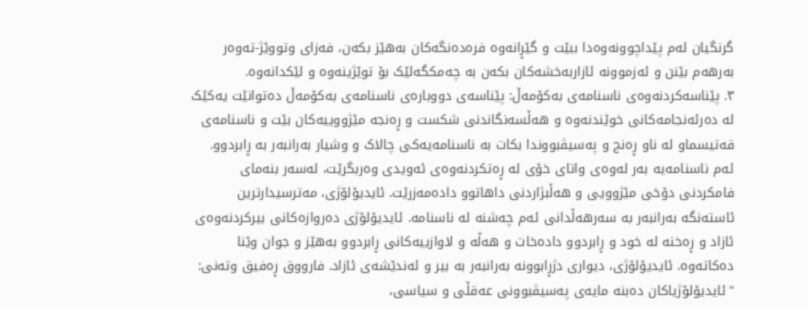گرنگیان لەم پێداچوونەوەدا ببێت و گێڕانەوە فرەدەنگەکان بەهێز بکەن، فەزای وتووێژ-تەوەر بەرهەم بێنن و ئەزموونە ئازاربەخشەکان بکەن بە چەمکگەلێک بۆ توێژینەوە و لێکدانەوە.
٣. پێناسەکردنەوەی ناسنامەی بەکۆمەڵ: پێناسەی دووبارەی ناسنامەی بەکۆمەڵ دەتوانێت یەکێک لە دەرئەنجامەکانی خوێندنەوە و هەڵسەنگاندنی شکست و ڕەنجە مێژووییەکان بێت و ناسنامەی قەتیسماو لە ناو ڕەنج و پەسیڤبووندا بکات بە ناسنامەیەکی چالاک و وشیار بەرانبەر بە ڕابردوو. ئەم ناسنامەیە بەر لەوەی واتای خۆی لە ڕەتکردنەوەی ئەویدی وەربگرێت، لەسەر بنەمای فامکردنی دۆخی مێژوویی و هەڵبژاردنی داهاتوو دادەمەزرێت. ئایدیۆلۆژی، مەترسیدارترین ئاستەنگە بەرانبەر بە سەرهەڵدانی ئەم چەشنە لە ناسنامە. ئایدیۆلۆژی دەروازەکانی بیرکردنەوەی ئازاد و ڕەخنە لە خود و ڕابردوو دادەخات و هەڵە و لاوازییەکانی ڕابردوو بەهێز و جوان وێنا دەکاتەوە. ئایدیۆلۆژی، دیواری دژڕابوونە بەرانبەر بە بیر و ئەندێشەی ئازاد. فارووق ڕەفیق وتەنی: "ئایدیۆلۆژیاکان دەبنە مایەی پەسیڤبوونی عەقڵی و سیاسی،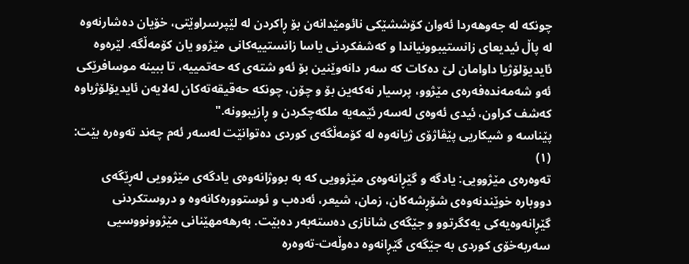چونکە لە جەوهەردا ئەوان کۆششێکی نائومێدانەن بۆ ڕاکردن لە لێپرسراوێتی، خۆیان دەشارنەوە لە پاڵ ئیدیعای زانستیبوونیاندا و کەشفکردنی یاسا زانستییەکانی مێژوو یان کۆمەڵگە. لێرەوە ئایدیۆلۆژیا داوامان لێ دەکات کە سەر دانەوێنین بۆ ئەو شتەی کە حەتمییە، تا ببینە موسافرێکی ئەو شەمەندەفەرەی مێژوو، پرسیار نەکەین بۆ و چۆن، چونکە حەقیقەتەکان لەلایەن ئایدیۆلۆژیاوە کەشف کراون، ئیدی ئەوەی لەسەر ئێمەیە ملکەچکردن و ڕازیبوونە."
پێناسە و شیکاریی پێڤاژۆی ژیانەوە لە کۆمەڵگەی کوردی دەتوانێت لەسەر ئەم چەند تەوەرە بێت:
(١)
تەوەرەی مێژوویی: یادگە و گێڕانەوەی مێژوویی کە بە بووژانەوەی یادگەی مێژوویی لەڕێگەی دووبارە خوێندنەوەی شۆڕشەکان، زمان، شیعر، ئەدەب و ئوستوورەکانەوە و دروستکردنی گێڕانەوەیەکی یەکگرتوو و جێگەی شانازی دەستەبەر دەبێت. بەرهەمهێنانی مێژوونووسیی سەربەخۆی کوردی بە جێگەی گێڕانەوە دەوڵەت-تەوەرە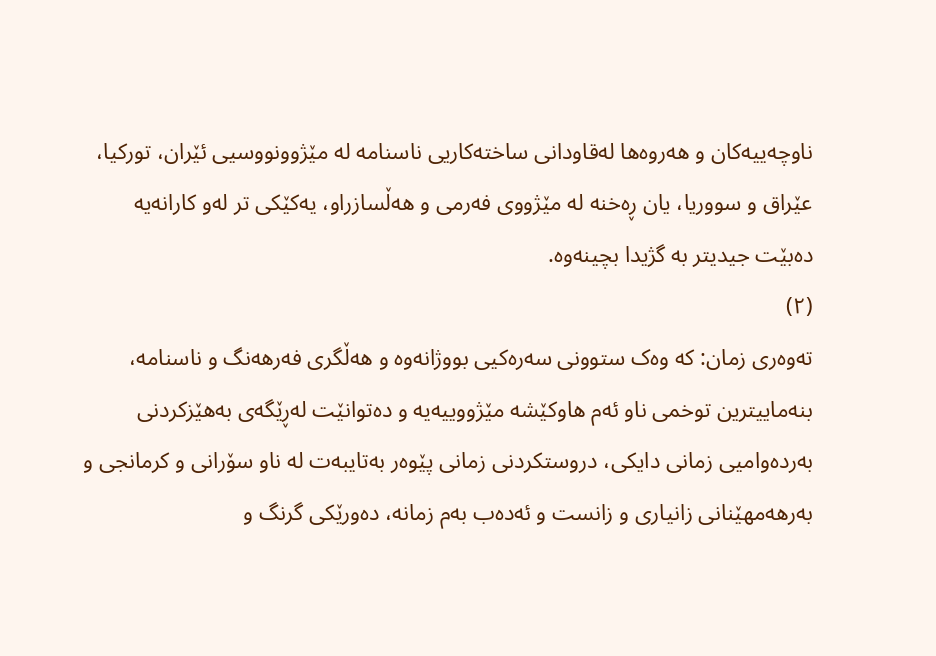ناوچەییەکان و هەروەها لەقاودانی ساختەکاریی ناسنامە لە مێژوونووسیی ئێران، تورکیا، عێراق و سووریا، یان ڕەخنە لە مێژووی فەرمی و هەڵسازراو، یەکێکی تر لەو کارانەیە دەبێت جیدیتر بە گژیدا بچینەوە.
(٢)
تەوەری زمان: کە وەک ستوونی سەرەکیی بووژانەوە و هەڵگری فەرهەنگ و ناسنامە، بنەماییترین توخمی ناو ئەم هاوکێشە مێژووییەیە و دەتوانێت لەڕێگەی بەهێزکردنی بەردەوامیی زمانی دایکی، دروستکردنی زمانی پێوەر بەتایبەت لە ناو سۆرانی و کرمانجی و بەرهەمهێنانی زانیاری و زانست و ئەدەب بەم زمانە، دەورێکی گرنگ و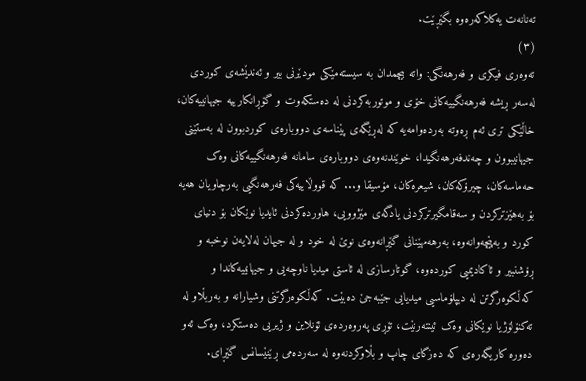تەنانەت یەکلاکەرەوە بگێڕێت.
(٣)
تەوەری فیکری و فەرهەنگی: واتە بیچمدان بە سیستەمێکی مودێرنی بیر و ئەندێشەی کوردی لەسەر ڕیشە فەرهەنگییەکانی خۆی و موتوربەکردنی لە دەستکەوت و گۆڕانکارییە جیهانییەکان، خاڵێکی تری ئەم ڕەوتە بەردەوامەیە کە لەڕێگەی پێناسەی دووبارەی کوردبوون لە بەستێنی جیهانیبوون و چەندفەرهەنگیدا، خوێندنەوەی دووبارەی سامانە فەرهەنگییەکانی وەک حەماسەکان، چیرۆکەکان، شیعرەکان، مۆسیقا و... کە قووڵاییەکی فەرهەنگیی بەرچاویان هەیە بۆ بەهێزترکردن و سەقامگیرترکردنی یادگەی مێژوویی، هاوردەکردنی ئایدیا نوێکان بۆ دنیای کورد و بەپێچەوانەوە، بەرهەمهێنانی گێڕانەوەی نوێ لە خود و لە جیهان لەلایەن نوخبە و ڕۆشنبیر و ئاکادیمیی کوردەوە، گوتارسازی لە ئاستی میدیا ناوچەیی و جیهانییەکاندا و کەڵکوەرگرتن لە دیپلۆماسیی میدیایی جێبەجێ دەبێت. کەڵکوەرگرتنی وشیارانە و بەربڵاو لە تەکنۆلۆژیا نوێکانی وەک ئینتەرنێت، تۆڕی پەروەردەی ئۆنلاین و ژیریی دەستکرد، وەک ئەو دەورە کاریگەرەی کە دەزگای چاپ و بڵاوکردنەوە لە سەردەمی ڕێنێسانس گێڕای.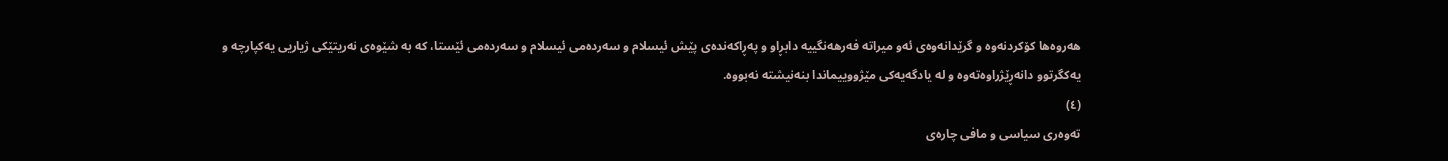هەروەها کۆکردنەوە و گرێدانەوەی ئەو میراتە فەرهەنگییە دابڕاو و پەڕاکەندەی پێش ئیسلام و سەردەمی ئیسلام و سەردەمی ئێستا، کە بە شێوەی نەریتێکی ژیاریی یەکپارچە و یەکگرتوو دانەڕێژراوەتەوە و لە یادگەیەکی مێژووییماندا بنەنیشتە نەبووە.
(٤)
تەوەری سیاسی و مافی چارەی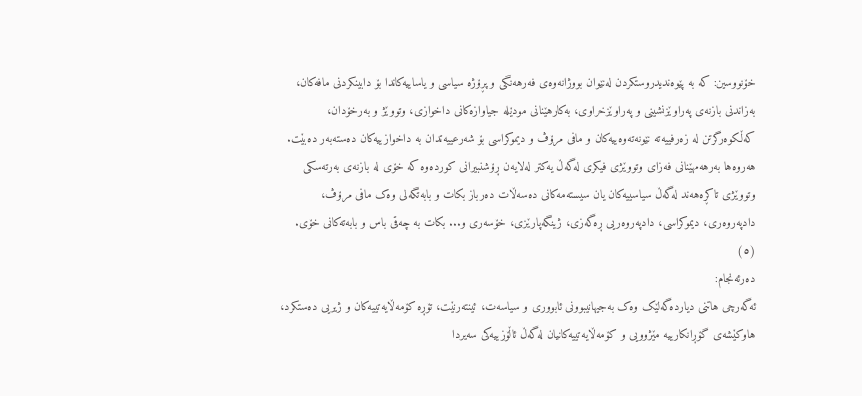خۆنووسین: کە بە پێوەندیدروستکردن لەنێوان بووژانەوەی فەرهەنگی و پڕۆژە سیاسی و یاساییەکاندا بۆ دابینکردنی مافەکان، بەزاندنی بازنەی پەراوێزنشینی و پەراوێزخراوی، بەکارهێنانی مودێلە جیاوازەکانی داخوازی، وتووێژ و بەرخۆدان، کەڵکوەرگرتن لە زەرفییەتە نێونەتەوەییەکان و مافی مرۆڤ و دیموکراسی بۆ شەرعییەتدان بە داخوازییەکان دەستەبەر دەبێت. هەروەها بەرهەمهێنانی فەزای وتووێژی فیکری لەگەڵ یەکتر لەلایەن ڕۆشنبیرانی کوردەوە کە خۆی لە بازنەی بەرتەسکی وتووێژی تاکڕەهەند لەگەڵ سیاسییەکان یان سیستەمەکانی دەسەڵات دەرباز بکات و بابەتگەلی وەک مافی مرۆڤ، دادپەروەری، دیموکراسی، دادپەروەریی ڕەگەزی، ژینگەپارێزی، خۆسەری و... بکات بە چەقی باس و بابەتەکانی خۆی.
(٥)
دەرئەنجام:
ئەگەرچی هاتنی دیاردەگەلێک وەک بەجیهانیبوونی ئابووری و سیاسەت، ئینتەرنێت، تۆڕە کۆمەڵایەتییەکان و ژیریی دەستکرد، هاوکێشەی گۆڕانکارییە مێژوویی و کۆمەڵایەتییەکانیان لەگەڵ ئاڵۆزییەکی سەیردا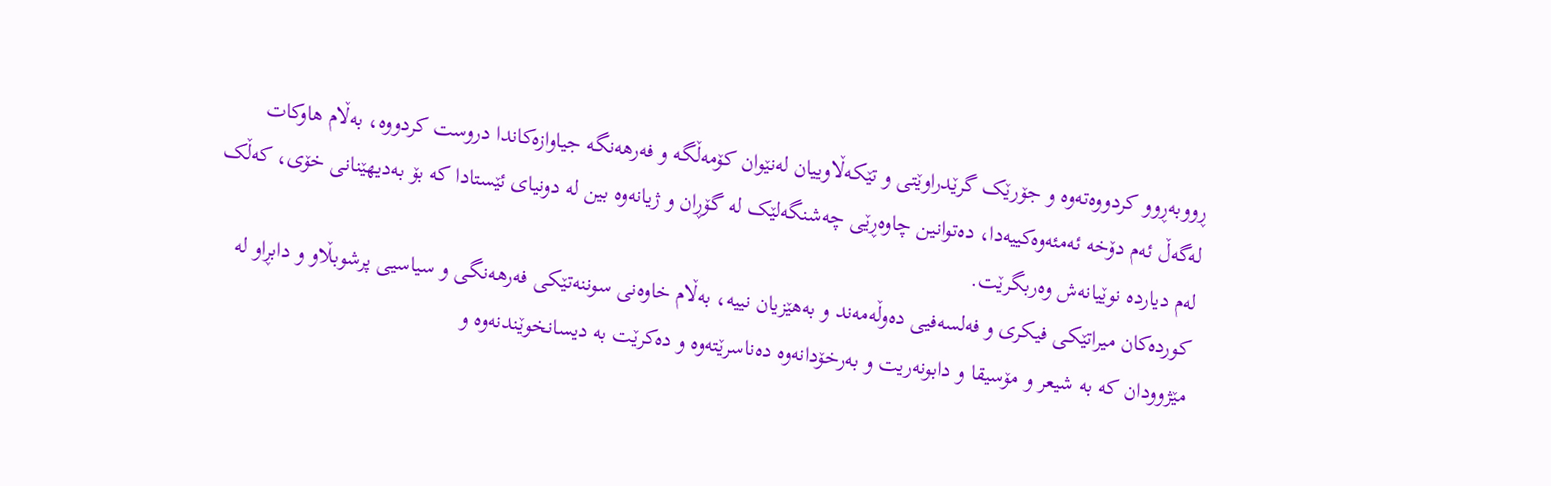ڕووبەڕوو کردووەتەوە و جۆرێک گرێدراوێتی و تێکەڵاوییان لەنێوان کۆمەڵگە و فەرهەنگە جیاوازەکاندا دروست کردووە، بەڵام هاوکات لەگەڵ ئەم دۆخە ئەمئەوەکییەدا، دەتوانین چاوەڕێی چەشنگەلێک لە گۆڕان و ژیانەوە بین لە دونیای ئێستادا کە بۆ بەدیهێنانی خۆی، کەڵک لەم دیاردە نوێیانەش وەربگرێت.
کوردەکان میراتێکی فیکری و فەلسەفیی دەوڵەمەند و بەهێزیان نییە، بەڵام خاوەنی سوننەتێکی فەرهەنگی و سیاسیی پرشوبڵاو و دابڕاو لە مێژوودان کە بە شیعر و مۆسیقا و دابونەریت و بەرخۆدانەوە دەناسرێتەوە و دەکرێت بە دیسانخوێندنەوە و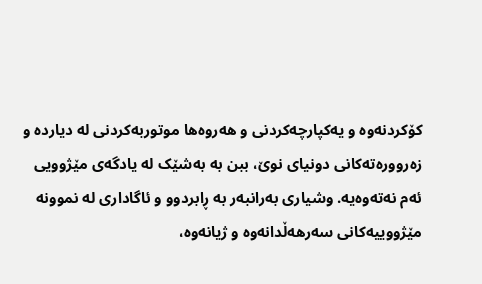کۆکردنەوە و یەکپارچەکردنی و هەروەها موتوربەکردنی لە دیاردە و زەروورەتەکانی دونیای نوێ، ببن بە بەشێک لە یادگەی مێژوویی ئەم نەتەوەیە. وشیاری بەرانبەر بە ڕابردوو و ئاگاداری لە نموونە مێژووییەکانی سەرهەڵدانەوە و ژیانەوە،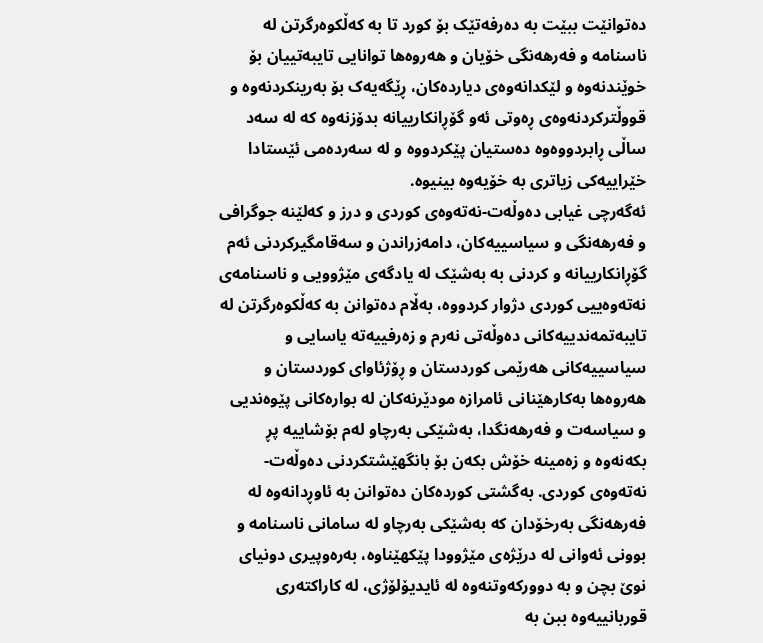دەتوانێت ببێت بە دەرفەتێک بۆ کورد تا بە کەڵکوەرگرتن لە ناسنامە و فەرهەنگی خۆیان و هەروەها توانایی تایبەتییان بۆ خوێندنەوە و لێکدانەوەی دیاردەکان، ڕێگەیەک بۆ بەرینکردنەوە و قووڵترکردنەوەی ڕەوتی ئەو گۆڕانکارییانە بدۆزنەوە کە لە سەد ساڵی ڕابردووەوە دەستیان پێکردووە و لە سەردەمی ئێستادا خێراییەکی زیاتری بە خۆیەوە بینیوە.
ئەگەرچی غیابی دەوڵەت-نەتەوەی کوردی و درز و کەلێنە جوگرافی و فەرهەنگی و سیاسییەکان، دامەزراندن و سەقامگیرکردنی ئەم گۆڕانکارییانە و کردنی بە بەشێک لە یادگەی مێژوویی و ناسنامەی نەتەوەییی کوردی دژوار کردووە، بەڵام دەتوانن بە کەڵکوەرگرتن لە تایبەتمەندییەکانی دەوڵەتی نەرم و زەرفییەتە یاسایی و سیاسییەکانی هەرێمی کوردستان و ڕۆژئاوای کوردستان و هەروەها بەکارهێنانی ئامرازە مودێرنەکان لە بوارەکانی پێوەندیی و سیاسەت و فەرهەنگدا، بەشێکی بەرچاو لەم بۆشاییە پڕ بکەنەوە و زەمینە خۆش بکەن بۆ بانگهێشتکردنی دەوڵەت-نەتەوەی کوردی. بەگشتی کوردەکان دەتوانن بە ئاوڕدانەوە لە فەرهەنگی بەرخۆدان کە بەشێکی بەرچاو لە سامانی ناسنامە و بوونی ئەوانی لە درێژەی مێژوودا پێکهێناوە، بەرەوپیری دونیای نوێ بچن و بە دوورکەوتنەوە لە ئایدیۆلۆژی، لە کاراکتەری قوربانییەوە ببن بە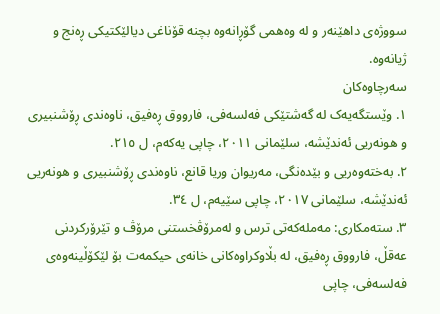سووژەی داهێنەر و لە وەهمی گۆڕانەوە بچنە قۆناغی دیالێکتیکی ڕەنج و ژیانەوە.
سەرچاوەکان
١. وێستگەیەک لە گەشتێکی فەلسەفی، فارووق ڕەفیق، ناوەندی ڕۆشنبیری و هونەریی ئەندێشە، سلێمانی ٢٠١١، چاپی یەکەم، ل ٢١٥.
٢. بەختەوەریی و بێدەنگی، مەریوان وریا قانع، ناوەندی ڕۆشنبیری و هونەریی ئەندێشە، سلێمانی ٢٠١٧، چاپی سێیەم، ل ٣٤.
٣. ستەمکاری: مەملەکەتی ترس و لەمرۆڤخستنی مرۆڤ و تێرۆرکردنی عەقڵ، فارووق ڕەفیق، لە بڵاوکراوەکانی خانەی حیکمەت بۆ لێکۆڵینەوەی فەلسەفی، چاپی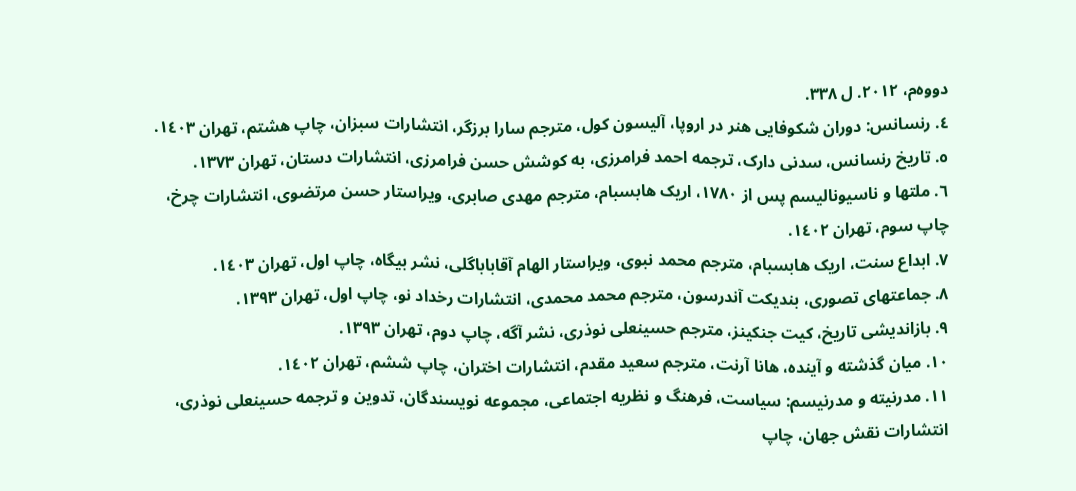دووەم، ٢٠١٢. ل ٣٣٨.
٤. رنسانس: دوران شکوفایی هنر در اروپا، آلیسون کول، مترجم سارا برزگر، انتشارات سبزان، چاپ هشتم، تهران ١٤٠٣.
٥. تاریخ رنسانس، سدنی دارک، ترجمه احمد فرامرزی، به کوشش حسن فرامرزی، انتشارات دستان، تهران ١٣٧٣.
٦. ملتها و ناسیونالیسم پس از ١٧٨٠، اریک هابسبام، مترجم مهدی صابری، ویراستار حسن مرتضوی، انتشارات چرخ، چاپ سوم، تهران ١٤٠٢.
٧. ابداع سنت، اریک هابسبام، مترجم محمد نبوی، ویراستار الهام آقاباباگلی، نشر بیگاه، چاپ اول، تهران ١٤٠٣.
٨. جماعتهای تصوری، بندیکت آندرسون، مترجم محمد محمدی، انتشارات رخداد نو، چاپ اول، تهران ١٣٩٣.
٩. بازاندیشی تاریخ، کیت جنکینز، مترجم حسینعلی نوذری، نشر آگه، چاپ دوم، تهران ١٣٩٣.
١٠. میان گذشته و آینده، هانا آرنت، مترجم سعید مقدم، انتشارات اختران، چاپ ششم، تهران ١٤٠٢.
١١. مدرنیته و مدرنیسم: سیاست، فرهنگ و نظریه اجتماعی، مجموعه نویسندگان، تدوین و ترجمه حسینعلی نوذری، انتشارات نقش جهان، چاپ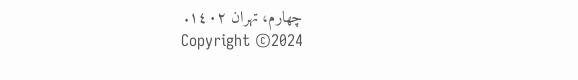چهارم، تهران ١٤٠٢.
Copyright ©2024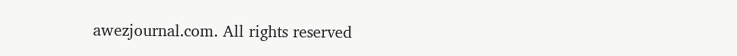awezjournal.com. All rights reserved